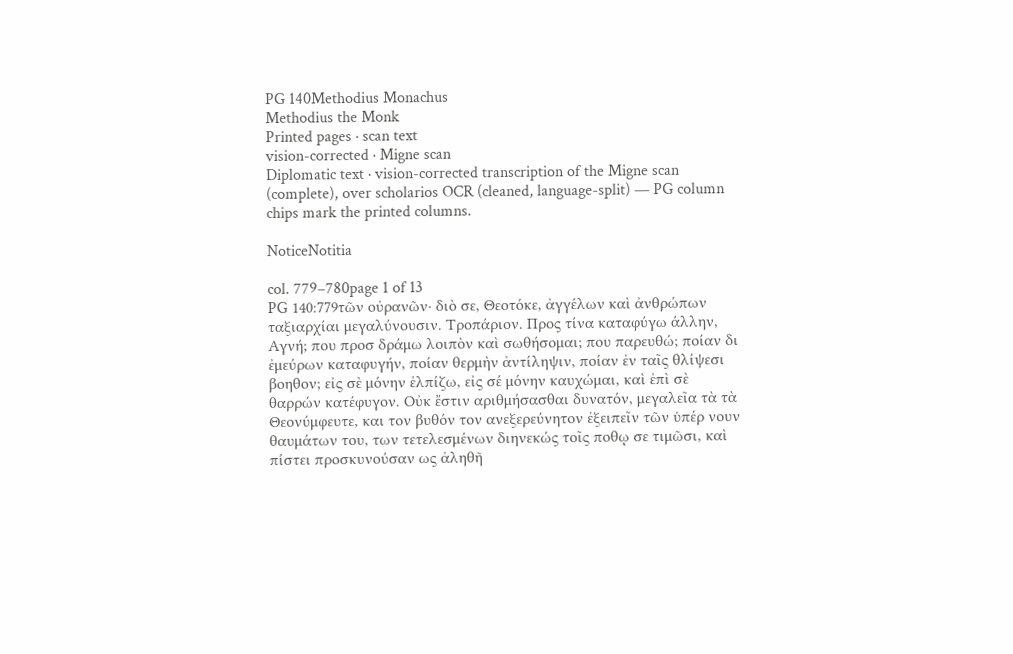PG 140Methodius Monachus
Methodius the Monk
Printed pages · scan text
vision-corrected · Migne scan
Diplomatic text · vision-corrected transcription of the Migne scan (complete), over scholarios OCR (cleaned, language-split) — PG column chips mark the printed columns.

NoticeNotitia

col. 779–780page 1 of 13
PG 140:779τῶν οὐρανῶν· διὸ σε, Θεοτόκε, ἀγγέλων καὶ ἀνθρώπων ταξιαρχίαι μεγαλύνουσιν. Τροπάριον. Προς τίνα καταφύγω άλλην, Αγνή; που προσ δράμω λοιπὸν καὶ σωθήσομαι; που παρευθώ; ποίαν δι ἐμεύρων καταφυγήν, ποίαν θερμὴν ἀντίληψιν, ποίαν ἐν ταῖς θλίψεσι βοηθον; εἰς σὲ μόνην ἐλπίζω, εἰς σέ μόνην καυχώμαι, καὶ ἐπὶ σὲ θαρρών κατέφυγον. Οὐκ ἔστιν αριθμήσασθαι δυνατόν, μεγαλεῖα τὰ τὰ Θεονύμφευτε, και τον βυθόν τον ανεξερεύνητον ἐξειπεῖν τῶν ὑπέρ νουν θαυμάτων του, των τετελεσμένων διηνεκώς τοῖς ποθῳ σε τιμῶσι, καὶ πίστει προσκυνούσαν ως ἀληθῆ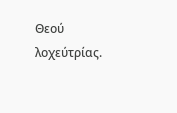Θεού λοχεύτρίας.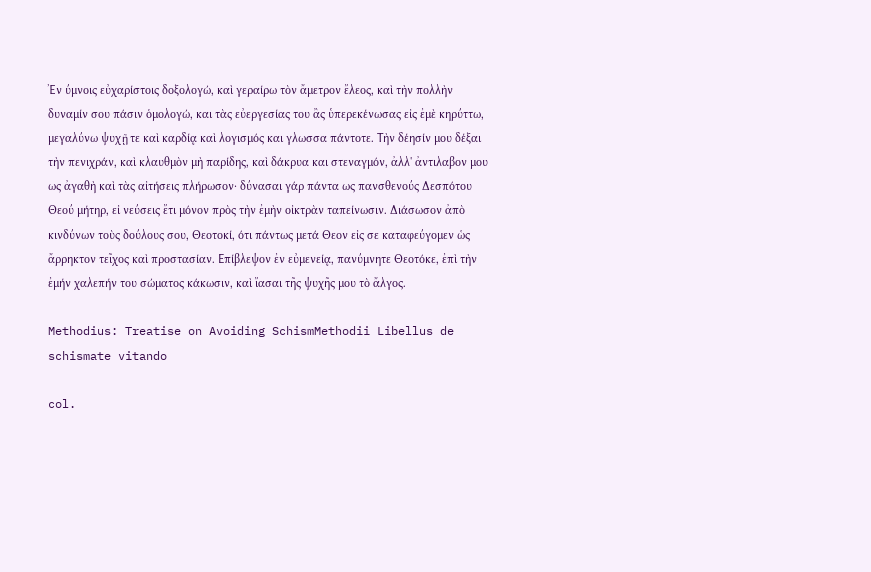Ἐν ύμνοις εὐχαρίστοις δοξολογώ, καὶ γεραίρω τὸν ἄμετρον ἔλεος, καὶ τὴν πολλὴν δυναμίν σου πάσιν ὁμολογώ, και τὰς εὐεργεσίας του ἂς ὑπερεκένωσας εἰς ἐμὲ κηρύττω, μεγαλύνω ψυχῇ τε καὶ καρδίᾳ καὶ λογισμός και γλωσσα πάντοτε. Τὴν δέησίν μου δέξαι τὴν πενιχράν, καὶ κλαυθμὸν μὴ παρίδης, καὶ δάκρυα και στεναγμόν, ἀλλ' ἀντιλαβον μου ως ἀγαθὴ καὶ τὰς αἰτήσεις πλήρωσον· δύνασαι γάρ πάντα ως πανσθενούς Δεσπότου Θεού μήτηρ, εἰ νεύσεις ἔτι μόνον πρὸς τὴν ἐμὴν οἰκτρὰν ταπείνωσιν. Διάσωσον ἀπὸ κινδύνων τοὺς δούλους σου, Θεοτοκί, ότι πάντως μετά Θεον εἰς σε καταφεύγομεν ὡς ἄρρηκτον τεῖχος καὶ προστασίαν. Επίβλεψον ἐν εὐμενείᾳ, πανύμνητε Θεοτόκε, ἐπὶ τὴν ἐμήν χαλεπήν του σώματος κάκωσιν, καὶ ἴασαι τῆς ψυχῆς μου τὸ ἄλγος.

Methodius: Treatise on Avoiding SchismMethodii Libellus de schismate vitando

col.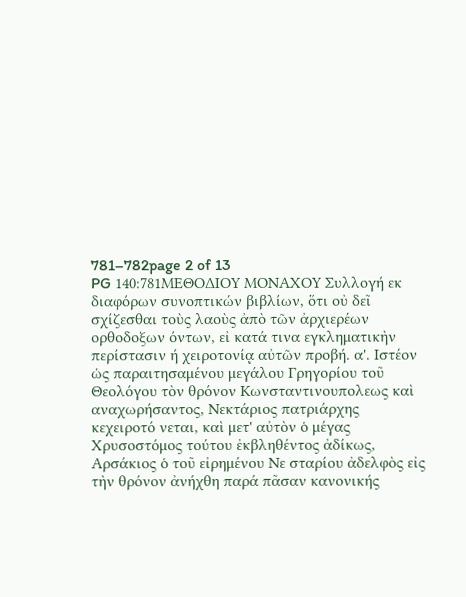781–782page 2 of 13
PG 140:781ΜΕΘΟΔΙΟΥ ΜΟΝΑΧΟΥ Συλλογή εκ διαφόρων συνοπτικών βιβλίων, ὅτι οὐ δεῖ σχίζεσθαι τοὺς λαοὺς ἀπὸ τῶν ἀρχιερέων ορθοδοξων όντων, εἰ κατά τινα εγκληματικὴν περίστασιν ή χειροτονίᾳ αὐτῶν προβή. α'. Ιστέον ὡς παραιτησαμένου μεγάλου Γρηγορίου τοῦ Θεολόγου τὸν θρόνον Κωνσταντινουπολεως καὶ αναχωρήσαντος, Νεκτάριος πατριάρχης κεχειροτό νεται, καὶ μετ' αὐτὸν ὁ μέγας Χρυσοστόμος τούτου ἐκβληθέντος ἀδίκως, Αρσάκιος ὁ τοῦ εἰρημένου Νε σταρίου ἀδελφὸς εἰς τὴν θρόνον ἀνήχθη παρά πᾶσαν κανονικής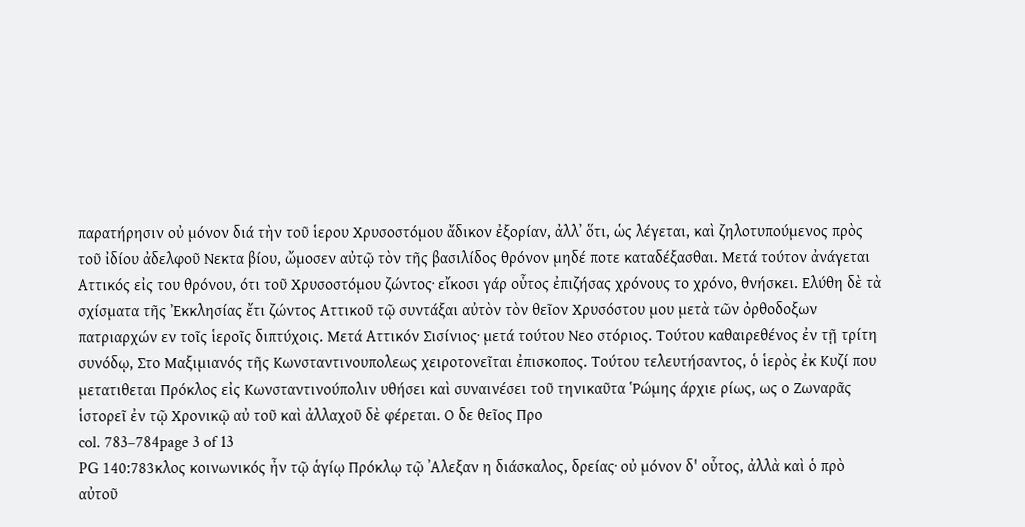παρατήρησιν οὐ μόνον διά τὴν τοῦ ἱερου Χρυσοστόμου ἄδικον ἐξορίαν, ἀλλ᾿ ὅτι, ὡς λέγεται, καὶ ζηλοτυπούμενος πρὸς τοῦ ἰδίου ἀδελφοῦ Νεκτα βίου, ὤμοσεν αὐτῷ τὸν τῆς βασιλίδος θρόνον μηδέ ποτε καταδέξασθαι. Μετά τούτον ἀνάγεται Αττικός εἰς του θρόνου, ότι τοῦ Χρυσοστόμου ζώντος· εἴκοσι γάρ οὗτος ἐπιζήσας χρόνους το χρόνο, θνήσκει. Ελύθη δὲ τὰ σχίσματα τῆς Ἐκκλησίας ἔτι ζώντος Αττικοῦ τῷ συντάξαι αὐτὸν τὸν θεῖον Χρυσόστου μου μετὰ τῶν ὀρθοδοξων πατριαρχών εν τοῖς ἱεροῖς διπτύχοις. Μετά Αττικόν Σισίνιος· μετά τούτου Νεο στόριος. Τούτου καθαιρεθένος ἐν τῇ τρίτη συνόδῳ, Στο Μαξιμιανός τῆς Κωνσταντινουπολεως χειροτονεῖται ἐπισκοπος. Τούτου τελευτήσαντος, ὁ ἱερὸς ἐκ Κυζί που μετατιθεται Πρόκλος εἰς Κωνσταντινούπολιν υθήσει καὶ συναινέσει τοῦ τηνικαῦτα Ῥώμης άρχιε ρίως, ως ο Ζωναρᾶς ἱστορεῖ ἐν τῷ Χρονικῷ αὐ τοῦ καὶ ἀλλαχοῦ δὲ φέρεται. Ο δε θεῖος Προ
col. 783–784page 3 of 13
PG 140:783κλος κοινωνικός ἦν τῷ ἁγίῳ Πρόκλῳ τῷ ᾿Αλεξαν η διάσκαλος, δρείας· οὐ μόνον δ' οὗτος, ἀλλὰ καὶ ὁ πρὸ αὐτοῦ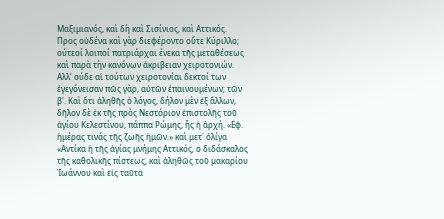Μαξιμιανός, καὶ δὴ καὶ Σισίνιος, καὶ Αττικός. Προς οὐδένα καὶ γὰρ διεφέροντο οὔτε Κύριλλο; ούτεοί λοιποί πατριάρχαι ένεκα τῆς μεταθέσεως καὶ παρὰ τὴν κανόνων ἀκριβειαν χειροτονιών. Αλλ' ούδε αἱ τούτων χειροτονίαι δεκτοί των ἐγεγόνεισαν πῶς γὰρ, αὐτῶν ἐπαινουμένων; τῶν β'. Καὶ ὅτι ἀληθῆς ὁ λόγος, δήλον μὲν ἐξ ἄλλων, δῆλον δὲ ἐκ τῆς πρὸς Νεστόριον ἐπιστολῆς τοῦ ἁγίου Κελεστίνου, πάππα Ρώμης, ἧς ἡ ἀρχή. «Εφ. ἡμέρας τινάς τῆς ζωῆς ἡμῶν.» καὶ μετ᾿ ὀλίγα «Αντίκα ἡ τῆς ἁγίας μνήμης Αττικός, ο διδάσκαλος τῆς καθολικῆς πίστεως, καὶ ἀληθῶς τοῦ μακαρίου Ἰωάννου καὶ εἰς ταῦτα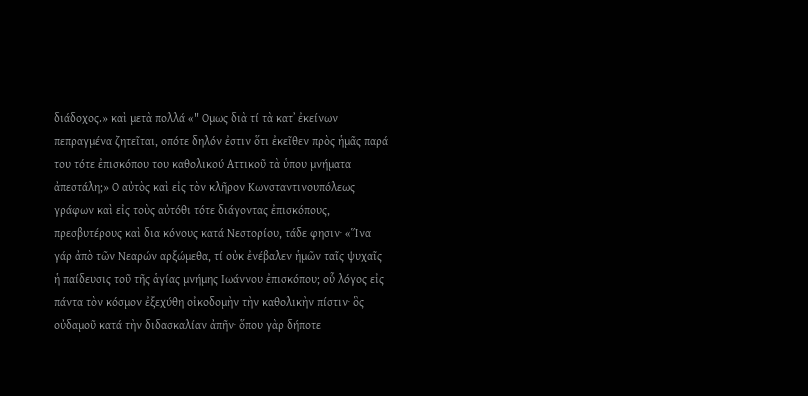διάδοχος.» καὶ μετὰ πολλά «" Ομως διὰ τί τὰ κατ᾽ ἐκείνων πεπραγμένα ζητεῖται, οπότε δηλόν ἐστιν ὅτι ἐκεῖθεν πρὸς ἡμᾶς παρά του τότε ἐπισκόπου του καθολικού Αττικοῦ τὰ ὑπου μνήματα ἀπεστάλη;» Ο αὐτὸς καὶ εἰς τὸν κλῆρον Κωνσταντινουπόλεως γράφων καὶ εἰς τοὺς αὐτόθι τότε διάγοντας ἐπισκόπους, πρεσβυτέρους καὶ δια κόνους κατά Νεστορίου, τάδε φησιν· «Ἵνα γάρ ἀπὸ τῶν Νεαρών αρξώμεθα, τί οὐκ ἐνέβαλεν ἡμῶν ταῖς ψυχαῖς ἡ παίδευσις τοῦ τῆς ἁγίας μνήμης Ιωάννου ἐπισκόπου; οὗ λόγος εἰς πάντα τὸν κόσμον ἐξεχύθη οἰκοδομὴν τὴν καθολικὴν πίστιν· ὃς οὐδαμοῦ κατά τὴν διδασκαλίαν ἀπῆν· ὅπου γὰρ δήποτε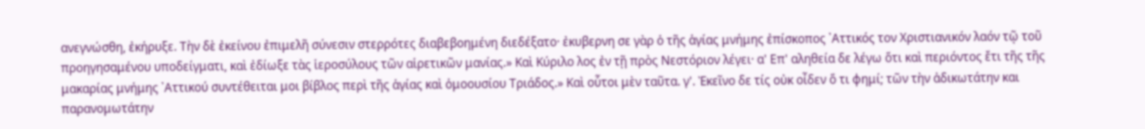ανεγνώσθη, ἐκήρυξε. Τὴν δὲ ἐκείνου ἐπιμελῆ σύνεσιν στερρότες διαβεβοημένη διεδέξατο· ἐκυβερνη σε γὰρ ὁ τῆς ἁγίας μνήμης ἐπίσκοπος ᾿Αττικός τον Χριστιανικόν λαόν τῷ τοῦ προηγησαμένου υποδείγματι, καὶ ἐδίωξε τὰς ἱεροσύλους τῶν αἱρετικῶν μανίας.» Καὶ Κύριλο λος ἐν τῇ πρὸς Νεστόριον λέγει· α' Επ' αληθεία δε λέγω ὅτι καὶ περιόντος ἔτι τῆς τῆς μακαρίας μνήμης ᾿Αττικού συντέθειται μοι βίβλος περὶ τῆς ἁγίας καὶ ὁμοουσίου Τριάδος.» Καὶ οὗτοι μὲν ταῦτα. γ'. Ἐκεῖνο δε τίς οὐκ οἶδεν ὅ τι φημί; τῶν τὴν ἀδικωτάτην και παρανομωτάτην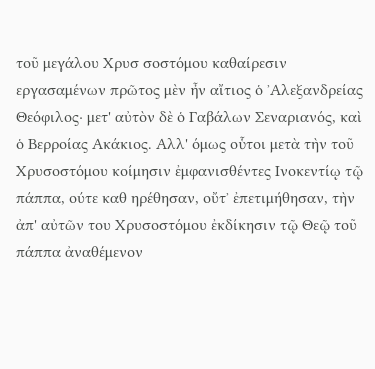τοῦ μεγάλου Χρυσ σοστόμου καθαίρεσιν εργασαμένων πρῶτος μὲν ἦν αἴτιος ὁ ᾿Αλεξανδρείας Θεόφιλος· μετ' αὐτὸν δὲ ὁ Γαβάλων Σεναριανός, καὶ ὁ Βερροίας Ακάκιος. Αλλ' όμως οὗτοι μετὰ τὴν τοῦ Χρυσοστόμου κοίμησιν ἐμφανισθέντες Ινοκεντίῳ τῷ πάππα, ούτε καθ ηρέθησαν, οὔτ᾽ ἐπετιμήθησαν, τὴν ἀπ' αὐτῶν του Χρυσοστόμου ἐκδίκησιν τῷ Θεῷ τοῦ πάππα ἀναθέμενον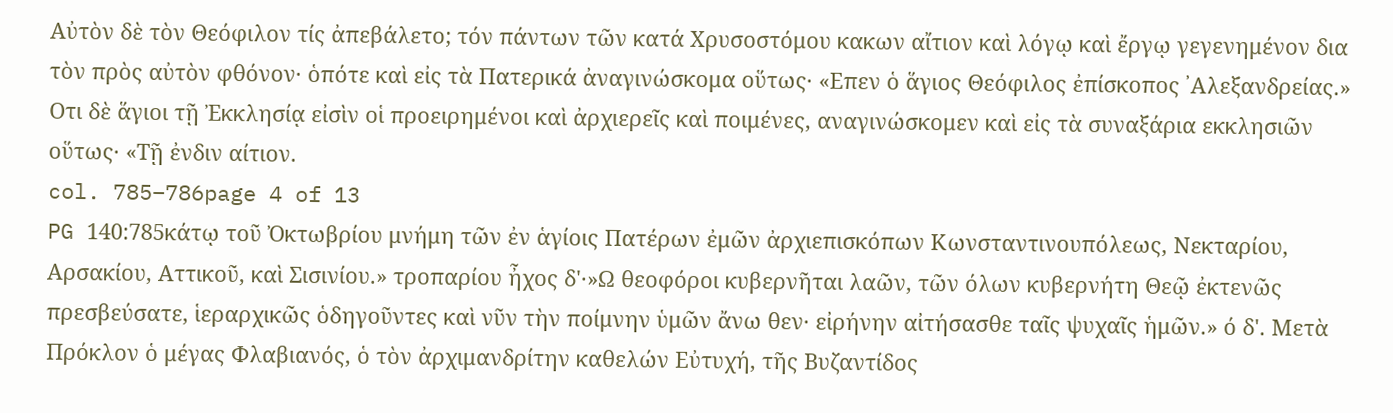Αὐτὸν δὲ τὸν Θεόφιλον τίς ἀπεβάλετο; τόν πάντων τῶν κατά Χρυσοστόμου κακων αἴτιον καὶ λόγῳ καὶ ἔργῳ γεγενημένον δια τὸν πρὸς αὐτὸν φθόνον· ὁπότε καὶ εἰς τὰ Πατερικά ἀναγινώσκομα οὕτως· «Επεν ὁ ἅγιος Θεόφιλος ἐπίσκοπος ᾿Αλεξανδρείας.» Οτι δὲ ἅγιοι τῇ Ἐκκλησίᾳ εἰσὶν οἱ προειρημένοι καὶ ἀρχιερεῖς καὶ ποιμένες, αναγινώσκομεν καὶ εἰς τὰ συναξάρια εκκλησιῶν οὕτως· «Τῇ ἐνδιν αίτιον.
col. 785–786page 4 of 13
PG 140:785κάτῳ τοῦ Ὀκτωβρίου μνήμη τῶν ἐν ἁγίοις Πατέρων ἐμῶν ἀρχιεπισκόπων Κωνσταντινουπόλεως, Νεκταρίου, Αρσακίου, Αττικοῦ, καὶ Σισινίου.» τροπαρίου ἦχος δ'·»Ω θεοφόροι κυβερνῆται λαῶν, τῶν όλων κυβερνήτη Θεῷ ἐκτενῶς πρεσβεύσατε, ἱεραρχικῶς ὁδηγοῦντες καὶ νῦν τὴν ποίμνην ὑμῶν ἄνω θεν· εἰρήνην αἰτήσασθε ταῖς ψυχαῖς ἡμῶν.» ό δ'. Μετὰ Πρόκλον ὁ μέγας Φλαβιανός, ὁ τὸν ἀρχιμανδρίτην καθελών Εὐτυχή, τῆς Βυζαντίδος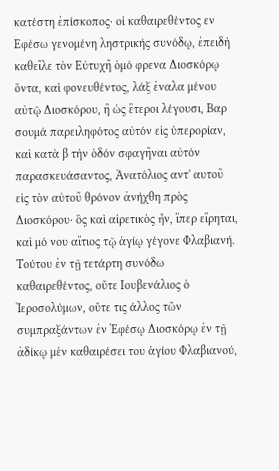κατέστη ἐπίσκοπος· οἱ καθαιρεθέντος εν Εφέσω γενομένη ληστρικής συνόδῳ, ἐπειδὴ καθεῖλε τὸν Εὐτυχῆ ὁμό φρενα Διοσκόρῳ ὄντα, καὶ φονευθέντος, λάξ ἐναλα μένου αὐτῷ Διοσκόρου, ἢ ὡς ἕτεροι λέγουσι, Βαρ σουμά παρειληφότος αὐτόν εἰς ὑπερορίαν, καὶ κατὰ β τὴν ὁδόν σφαγῆναι αὐτόν παρασκευάσαντος, Ἀνατόλιος αντ' αυτοῦ εἰς τὸν αὐτοῦ θρόνον ἀνήχθη πρὸς Διοσκόρου· ὃς καὶ αἱρετικὸς ἦν, ἵπερ εἴρηται, καὶ μό νου αἴτιος τῷ ἁγίῳ γέγονε Φλαβιανή. Τούτου ἐν τῇ τετάρτη συνόδω καθαιρεθέντος, οὔτε Ιουβενάλιος ὁ Ἱεροσολύμων, οὔτε τις άλλος τῶν συμπραξάντων ἐν Ἐφέσῳ Διοσκόρῳ ἐν τῇ ἀδίκῳ μὲν καθαιρέσει του ἁγίου Φλαβιανού,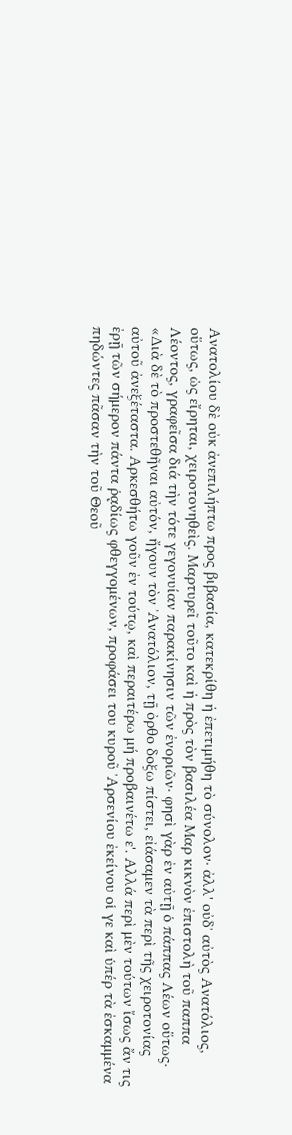Ανατολίου δὲ οὐκ ἀνεπιλήπτω προς βιβασία, κατεκρίθη ἡ ἐπετιμήθη τὸ σύνολον· ἀλλ' οὐδ᾽ αὐτὸς Ανατόλιος, οὕτως, ὡς εἴρηται, χειροτονηθεὶς. Μαρτυρεῖ τοῦτο καὶ ἡ πρὸς τὸν βασιλέα Μαρ κικνὸν ἐπιστολὴ τοῦ παππα Λέοντος, γραφεῖσα διά τὴν τότε γεγονυίαν παρακίνησιν τῶν ἐνοριῶν· φησὶ γὰρ ἐν αὐτῇ ὁ πάππας Λέων οὕτως· «Διὰ δὲ τὸ προστεθῆναι αὐτόν, ἤγουν τὸν ᾿Ανατόλιον, τῇ ὀρθο δοξω πίστει, εἰάσαμεν τὰ περὶ τῆς χειροτονίας αὐτοῦ ἀνεξέταστα. Αρκεσθήτω γοῦν ἐν τούτῳ, καὶ περαιτέρω μή προβαινέτω ε'. Αλλά περὶ μὲν τούτων ἴσως ἄν τις ἐρῇ τῶν σήμερον πάντα ῥᾳδίως φθεγγομένων, προφάσει του κυροῦ ᾿Αρσενίου ἐκείνου οἱ γε καὶ ὑπέρ τὰ ἐσκαμμένα πηδώντες πᾶσαν τὴν τοῦ Θεοῦ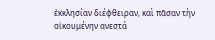ἐκκλησίαν διέφθειραν, καὶ πᾶσαν τὴν οἰκουμένην ανεστά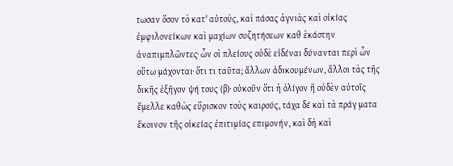τωσαν ὅσον τὸ κατ' αὐτοὺς, καὶ πάσας ἁγνιὰς καὶ οἰκίας ἐμφιλονείκων καὶ μαχίων συζητήσεων καθ ἑκάστην ἀναπιμπλῶντες· ὧν οἱ πλείους οὐδὲ εἰδέναι δύνανται περὶ ὧν οὕτω μάχονται· ὅτι τι ταῦτα; ἄλλων ἀδικουμένων, ἄλλοι τὰς τῆς δικῆς ἐξῆγον ψή τους (β)· οὐκοῦν ὅτι ἡ ὀλίγον ἢ οὐδὲν αὐτοῖς ἔμελλε καθὼς εὕρισκον τοὺς καιρούς, τάχα δέ καὶ τὰ πράγ ματα ἔκοινον τῆς οἰκείας ἐπιτιμίας επιμονήν, καὶ δὴ καὶ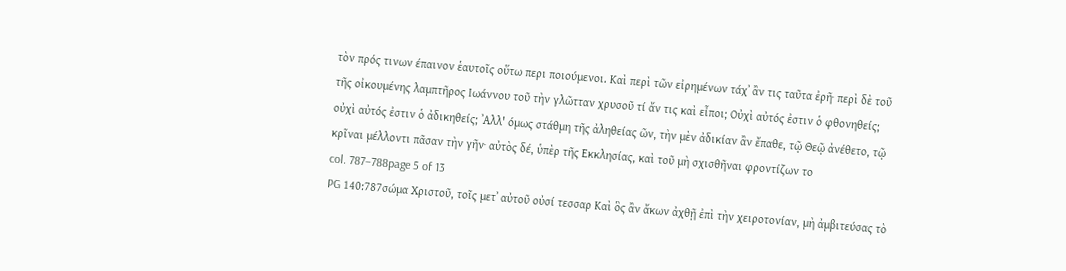τὸν πρός τινων έπαινον ἑαυτοῖς οὕτω περι ποιούμενοι. Καὶ περὶ τῶν εἰρημένων τάχ᾽ ἂν τις ταῦτα ἐρῆ· περὶ δὲ τοῦ τῆς οἰκουμένης λαμπτῆρος Ιωάννου τοῦ τὴν γλῶτταν χρυσοῦ τί ἄν τις καὶ εἶποι; Οὐχὶ αὐτός ἐστιν ὁ φθονηθείς; οὐχὶ αὐτός ἐστιν ὁ ἀδικηθείς; ᾿Αλλ' όμως στάθμη τῆς ἀληθείας ῶν, τὴν μὲν ἀδικίαν ἂν ἔπαθε, τῷ Θεῷ ἀνέθετο, τῷ κρῖναι μέλλοντι πᾶσαν τὴν γῆν· αὐτὸς δέ, ὑπὲρ τῆς Εκκλησίας, καὶ τοῦ μὴ σχισθῆναι φροντίζων το
col. 787–788page 5 of 13
PG 140:787σώμα Χριστοῦ, τοῖς μετ᾿ αὐτοῦ οὐσί τεσσαρ Καὶ ὃς ἂν ἄκων ἀχθῇ ἐπὶ τὴν χειροτονίαν, μὴ ἀμβιτεύσας τὸ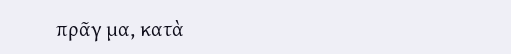πρᾶγ μα, κατὰ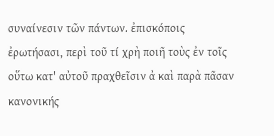συναίνεσιν τῶν πάντων. ἐπισκόποις ἐρωτήσασι, περὶ τοῦ τί χρὴ ποιῆ τοὺς ἐν τοῖς οὕτω κατ' αὐτοῦ πραχθεῖσιν ἀ καὶ παρὰ πᾶσαν κανονικής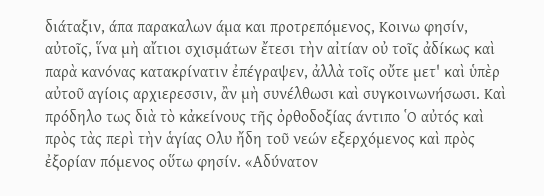διάταξιν, άπα παρακαλων άμα και προτρεπόμενος, Κοινω φησίν, αὐτοῖς, ἵνα μὴ αἴτιοι σχισμάτων ἔτεσι τὴν αἰτίαν οὐ τοῖς ἀδίκως καὶ παρὰ κανόνας κατακρίνατιν ἐπέγραψεν, ἀλλὰ τοῖς οὔτε μετ' καὶ ὑπὲρ αὐτοῦ αγίοις αρχιερεσσιν, ἂν μὴ συνέλθωσι καὶ συγκοινωνήσωσι. Καὶ πρόδηλο τως διὰ τὸ κἀκείνους τῆς ὀρθοδοξίας άντιπο ῾Ο αὐτός καὶ πρὸς τὰς περὶ τὴν ἁγίας Ολυ ἤδη τοῦ νεών εξερχόμενος καὶ πρὸς ἐξορίαν πόμενος οὕτω φησίν. «Αδύνατον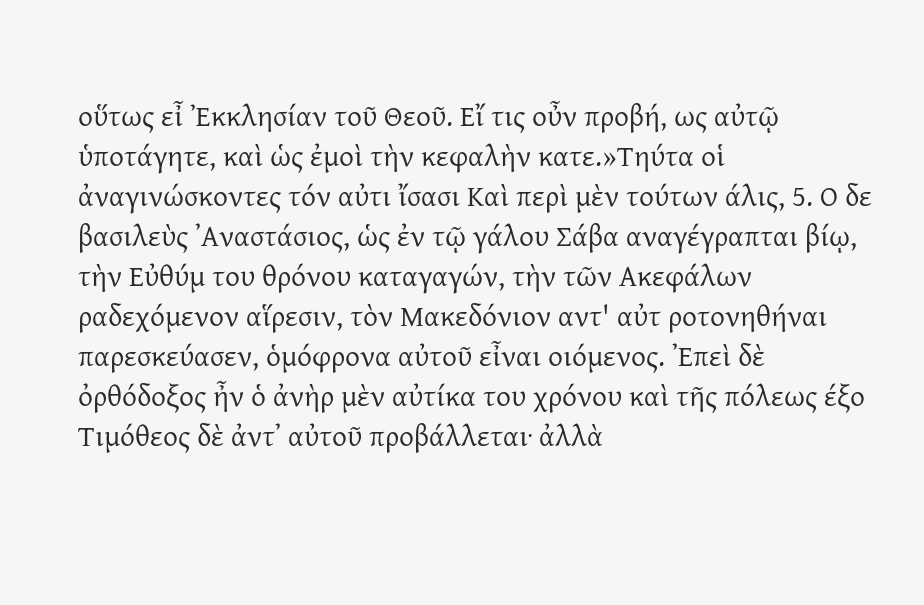οὕτως εἶ Ἐκκλησίαν τοῦ Θεοῦ. Εἴ τις οὖν προβή, ως αὐτῷ ὑποτάγητε, καὶ ὡς ἐμοὶ τὴν κεφαλὴν κατε.»Τηύτα οἱ ἀναγινώσκοντες τόν αὐτι ἴσασι Καὶ περὶ μὲν τούτων άλις, 5. Ο δε βασιλεὺς ᾿Αναστάσιος, ὡς ἐν τῷ γάλου Σάβα αναγέγραπται βίῳ, τὴν Εὐθύμ του θρόνου καταγαγών, τὴν τῶν Ακεφάλων ραδεχόμενον αἵρεσιν, τὸν Μακεδόνιον αντ' αὐτ ροτονηθήναι παρεσκεύασεν, ὁμόφρονα αὐτοῦ εἶναι οιόμενος. ᾿Επεὶ δὲ ὀρθόδοξος ἦν ὁ ἀνὴρ μὲν αὐτίκα του χρόνου καὶ τῆς πόλεως έξο Τιμόθεος δὲ ἀντ᾽ αὐτοῦ προβάλλεται· ἀλλὰ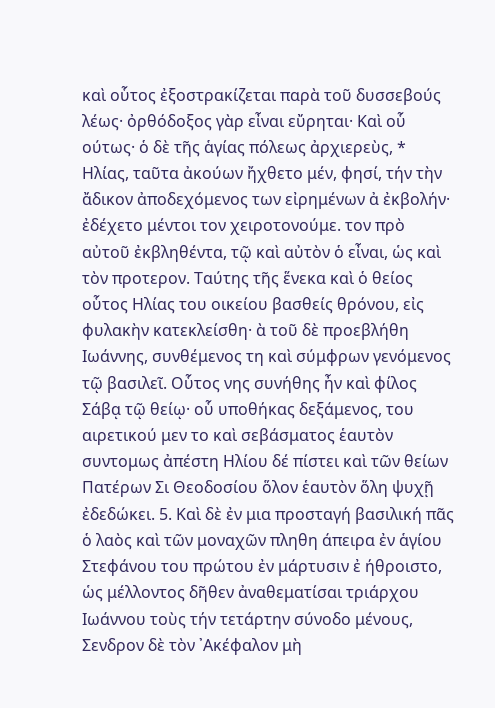καὶ οὗτος ἐξοστρακίζεται παρὰ τοῦ δυσσεβούς λέως· ὀρθόδοξος γὰρ εἶναι εὔρηται· Καὶ οὗ ούτως· ὁ δὲ τῆς ἁγίας πόλεως ἀρχιερεὺς, * Ηλίας, ταῦτα ἀκούων ἤχθετο μέν, φησί, τήν τὴν ἄδικον ἀποδεχόμενος των εἰρημένων ἀ ἐκβολήν· ἐδέχετο μέντοι τον χειροτονούμε. τον πρὸ αὐτοῦ ἐκβληθέντα, τῷ καὶ αὐτὸν ὁ εἶναι, ὡς καὶ τὸν προτερον. Ταύτης τῆς ἕνεκα καὶ ὁ θείος οὗτος Ηλίας του οικείου βασθείς θρόνου, εἰς φυλακὴν κατεκλείσθη· ὰ τοῦ δὲ προεβλήθη Ιωάννης, συνθέμενος τη καὶ σύμφρων γενόμενος τῷ βασιλεῖ. Οὗτος νης συνήθης ἦν καὶ φίλος Σάβᾳ τῷ θείῳ· οὗ υποθήκας δεξάμενος, του αιρετικού μεν το καὶ σεβάσματος ἑαυτὸν συντομως ἀπέστη Ηλίου δέ πίστει καὶ τῶν θείων Πατέρων Σι Θεοδοσίου ὅλον ἑαυτὸν ὅλη ψυχῇ ἐδεδώκει. 5. Καὶ δὲ ἐν μια προσταγή βασιλική πᾶς ὁ λαὸς καὶ τῶν μοναχῶν πληθη άπειρα ἐν ἁγίου Στεφάνου του πρώτου ἐν μάρτυσιν ἐ ήθροιστο, ὡς μέλλοντος δῆθεν ἀναθεματίσαι τριάρχου Ιωάννου τοὺς τήν τετάρτην σύνοδο μένους, Σενδρον δὲ τὸν ᾿Ακέφαλον μὴ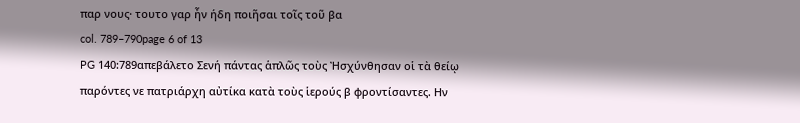παρ νους· τουτο γαρ ἦν ήδη ποιῆσαι τοῖς τοῦ βα
col. 789–790page 6 of 13
PG 140:789απεβάλετο Σενή πάντας ἁπλῶς τοὺς Ἠσχύνθησαν οἱ τὰ θείῳ παρόντες νε πατριάρχη αὐτίκα κατὰ τοὺς ἱερούς β φροντίσαντες. Ην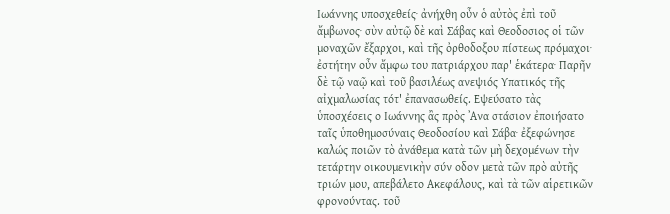Ιωάννης υποσχεθείς· ἀνήχθη οὖν ὁ αὐτὸς ἐπὶ τοῦ ἄμβωνος· σὺν αὐτῷ δὲ καὶ Σάβας καὶ Θεοδοσιος οἱ τῶν μοναχῶν ἔξαρχοι, καὶ τῆς ὀρθοδοξου πίστεως πρόμαχοι· ἐστήτην οὖν ἄμφω του πατριάρχου παρ' ἑκάτερα· Παρῆν δὲ τῷ ναῷ καὶ τοῦ βασιλέως ανεψιός Υπατικός τῆς αἰχμαλωσίας τότ' ἐπανασωθείς. Εψεύσατο τὰς ὑποσχέσεις ο Ιωάννης ἂς πρὸς ᾿Ανα στάσιον ἐποιήσατο ταῖς ὑποθημοσύναις Θεοδοσίου καὶ Σάβα· ἐξεφώνησε καλώς ποιῶν τὸ ἀνάθεμα κατὰ τῶν μὴ δεχομένων τὴν τετάρτην οικουμενικὴν σύν οδον μετὰ τῶν πρὸ αὐτῆς τριών μου, απεβάλετο Ακεφάλους, καὶ τὰ τῶν αἱρετικῶν φρονούντας. τοῦ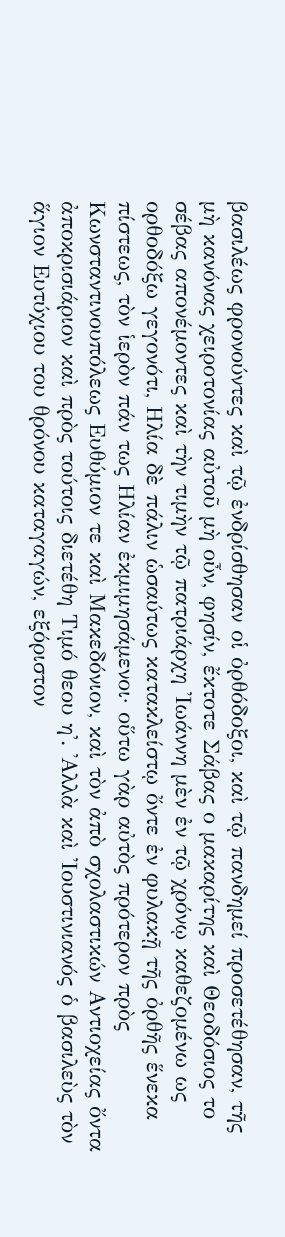βασιλέως φρονούντες καὶ τῷ ἐνδρίσθησαν οἱ ὀρθόδοξοι, καὶ τῷ πανδημεί προσετέθησαν, τῆς μὴ κανόνας χειροτονίας αὐτοῦ μὴ οὖν, φησίν, ἔκτοτε Σάβας ο μακαρίτης καὶ Θεοδόσιος το σέβας απονέμοντες καὶ τὴν τιμὴν τῷ πατριάρχη Ἰωάννη μὲν ἐν τῷ χρόνῳ καθεζομένω ως ορθοδόξω γεγονότι, Ηλία δὲ πάλιν ὡσαύτως κατακλείστῳ ὄντε ἐν φυλακῇ τῆς ὀρθῆς ἕνεκα πίστεως, τὸν ἱερὸν πάν τως Ηλίαν ἐκμιμησάμενοι· οὕτω γὰρ αὐτὸς πρότερον πρὸς Κωνσταντινουπόλεως Ευθύμιον τε καὶ Μακεδόνιον, καὶ τὸν ἀπὸ σχολαστικών Αντιοχείας ὄντα ἀποκρισιάριον καὶ πρὸς τούτοις διετέθη Τιμό θεου η'. ᾿Αλλὰ καὶ Ἰουστινιανός ὁ βασιλεὺς τὸν ἅγιον Ευτύχιου του θρόνου καταγαγών, εξόριστον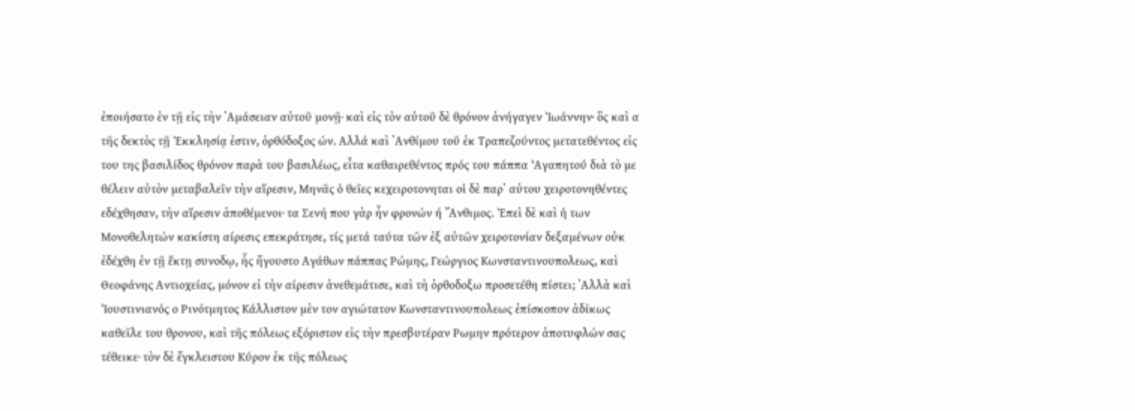ἐποιήσατο ἐν τῇ εἰς τὴν ᾿Αμάσειαν αὐτοῦ μονῇ· καὶ εἰς τὸν αὐτοῦ δὲ θρόνον ἀνήγαγεν Ἰωάννην· ὃς καὶ α τῆς δεκτὸς τῇ Ἐκκλησίᾳ ἐστιν, ὀρθόδοξος ών. Αλλά καὶ ᾿Ανθίμου τοῦ ἐκ Τραπεζούντος μετατεθέντος εἰς του της βασιλίδος θρόνον παρὰ του βασιλέως, εἶτα καθαιρεθέντος πρός του πάππα 'Αγαπητού διὰ τὸ με θέλειν αὐτὸν μεταβαλεῖν τὴν αἵρεσιν, Μηνᾶς ὁ θεῖες κεχειροτονηται οἱ δὲ παρ᾽ αὐτου χειροτονηθέντες εδέχθησαν, τὴν αἵρεσιν ἀποθέμενοι· τα Σενή που γὰρ ἦν φρονών ή ῎Ανθιμος. Ἐπεὶ δὲ καὶ ἡ των Μονοθελητών κακίστη αίρεσις επεκράτησε, τίς μετά ταύτα τῶν ἐξ αὐτῶν χειροτονίαν δεξαμένων οὐκ ἐδέχθη ἐν τῇ ἕκτῃ συνοδῳ, ἧς ἤγουστο Αγάθων πάππας Ρώμης, Γεώργιος Κωνσταντινουπολεως, καὶ Θεοφάνης Αντιοχείας, μόνον εἰ τὴν αίρεσιν ἀνεθεμάτισε, καὶ τὴ ὀρθοδοξω προσετέθη πίστει; ᾿Αλλὰ καὶ Ἰουστινιανός ο Ρινότμητος Κάλλιστον μὲν τον αγιώτατον Κωνσταντινουπολεως ἐπίσκοπον ἀδίκως καθεῖλε του θρονου, καὶ τῆς πόλεως εξόριστον εἰς τὴν πρεσβυτέραν Ρωμην πρότερον ἀποτυφλών σας τέθεικε· τὸν δὲ ἔγκλειστου Κύρον ἐκ τῆς πόλεως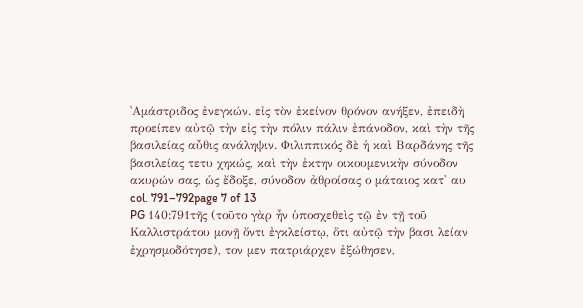᾿Αμάστριδος ἐνεγκών. εἰς τὸν ἐκείνον θρόνον ανήξεν, ἐπειδὴ προείπεν αὐτῷ τὴν εἰς τὴν πόλιν πάλιν ἐπάνοδον, καὶ τὴν τῆς βασιλείας αὖθις ανάληψιν. Φιλιππικός δὲ ἡ καὶ Βαρδάνης τῆς βασιλείας τετυ χηκώς, καὶ τὴν ἐκτην οικουμενικὴν σύνοδον ακυρών σας, ὡς ἔδοξε, σύνοδον ἀθροίσας ο μάταιος κατ' αυ
col. 791–792page 7 of 13
PG 140:791τῆς (τοῦτο γὰρ ἦν ὑποσχεθεὶς τῷ ἐν τῇ τοῦ Καλλιστράτου μονῇ ὄντι ἐγκλείστῳ, ὅτι αὐτῷ τὴν βασι λείαν ἐχρησμοδότησε), τον μεν πατριάρχεν ἐξώθησεν,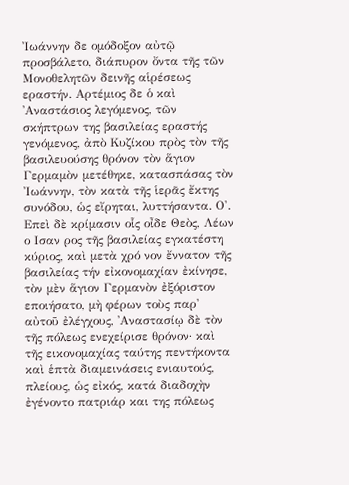Ἰωάννην δε ομόδοξον αὐτῷ προσβάλετο, διάπυρον ὄντα τῆς τῶν Μονοθελητῶν δεινῆς αἱρέσεως εραστήν. Αρτέμιος δε ὁ καὶ ᾿Αναστάσιος λεγόμενος, τῶν σκήπτρων της βασιλείας εραστής γενόμενος, ἀπὸ Κυζίκου πρὸς τὸν τῆς βασιλευούσης θρόνον τὸν ἅγιον Γερμαμὸν μετέθηκε, κατασπάσας τὸν Ἰωάννην, τὸν κατὰ τῆς ἱερᾶς ἔκτης συνόδου, ὡς εἴρηται, λυττήσαντα. Ο'. Επεὶ δὲ κρίμασιν οἷς οἶδε Θεὸς, Λέων ο Ισαν ρος τῆς βασιλείας εγκατέστη κύριος, καὶ μετὰ χρό νον ἔννατον τῆς βασιλείας τήν εἰκονομαχίαν ἐκίνησε, τὸν μὲν ἅγιον Γερμανὸν ἐξόριστον εποιήσατο, μὴ φέρων τοὺς παρ' αὐτοῦ ἐλέγχους, ᾿Αναστασίῳ δὲ τὸν τῆς πόλεως ενεχείρισε θρόνον· καὶ τῆς εικονομαχίας ταύτης πεντήκοντα καὶ ἑπτὰ διαμεινάσεις ενιαυτούς, πλείους, ὡς εἰκός, κατά διαδοχὴν ἐγένοντο πατριάρ και της πόλεως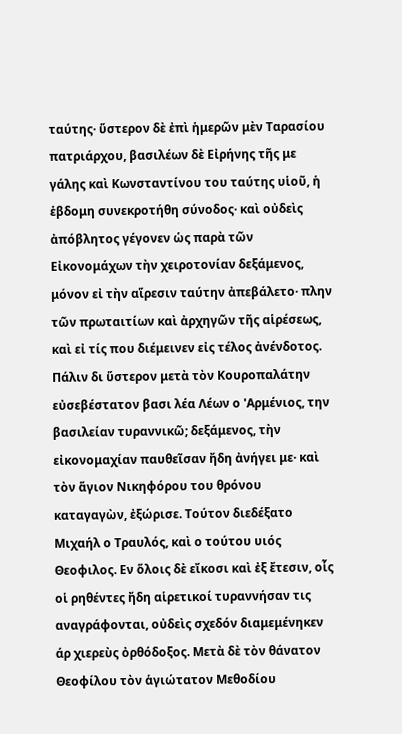ταύτης· ὕστερον δὲ ἐπὶ ἡμερῶν μὲν Ταρασίου πατριάρχου, βασιλέων δὲ Εἰρήνης τῆς με γάλης καὶ Κωνσταντίνου του ταύτης υἱοῦ, ἡ ἑβδομη συνεκροτήθη σύνοδος· καὶ οὐδεὶς ἀπόβλητος γέγονεν ὡς παρὰ τῶν Εἰκονομάχων τὴν χειροτονίαν δεξάμενος, μόνον εἰ τὴν αἵρεσιν ταύτην ἀπεβάλετο· πλην τῶν πρωταιτίων καὶ ἀρχηγῶν τῆς αἱρέσεως, καὶ εἰ τίς που διέμεινεν εἰς τέλος ἀνένδοτος. Πάλιν δι ὕστερον μετὰ τὸν Κουροπαλάτην εὐσεβέστατον βασι λέα Λέων ο 'Αρμένιος, την βασιλείαν τυραννικῶ; δεξάμενος, τὴν εἰκονομαχίαν παυθεῖσαν ἤδη ἀνήγει με· καὶ τὸν ἅγιον Νικηφόρου του θρόνου καταγαγὼν, ἐξώρισε. Τούτον διεδέξατο Μιχαήλ ο Τραυλός, καὶ ο τούτου υιός Θεοφιλος. Εν ὅλοις δὲ εἴκοσι καὶ ἐξ ἔτεσιν, οἷς οἱ ρηθέντες ἤδη αἱρετικοί τυραννήσαν τις αναγράφονται, οὐδεὶς σχεδόν διαμεμένηκεν άρ χιερεὺς ὀρθόδοξος. Μετὰ δὲ τὸν θάνατον Θεοφίλου τὸν ἁγιώτατον Μεθοδίου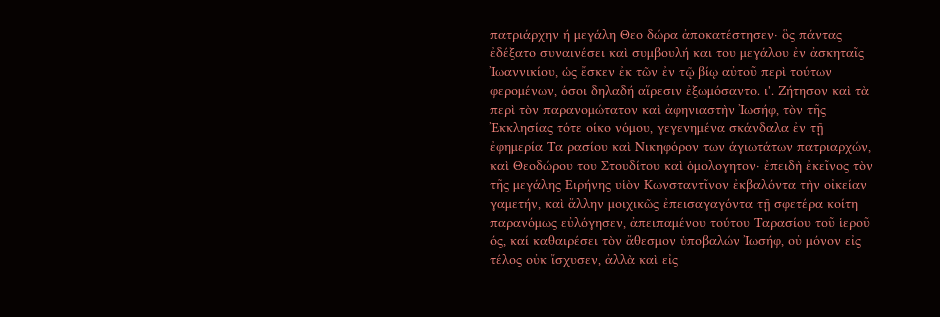πατριάρχην ή μεγάλη Θεο δώρα ἀποκατέστησεν· ὃς πάντας ἐδέξατο συναινέσει καὶ συμβουλή και του μεγάλου ἐν ἀσκηταῖς Ἰωαννικίου, ὡς ἔσκεν ἐκ τῶν ἐν τῷ βίῳ αὐτοῦ περὶ τούτων φερομένων, όσοι δηλαδή αἵρεσιν ἐξωμόσαντο. ι'. Ζήτησον καὶ τὰ περὶ τὸν παρανομώτατον καὶ ἀφηνιαστὴν Ἰωσήφ, τὸν τῆς Ἐκκλησίας τότε οίκο νόμου, γεγενημένα σκάνδαλα ἐν τῇ ἐφημερία Τα ρασίου καὶ Νικηφόρον των άγιωτάτων πατριαρχών, καὶ Θεοδώρου του Στουδίτου καὶ ὁμολογητον· ἐπειδὴ ἐκεῖνος τὸν τῆς μεγάλης Ειρήνης υἱὸν Κωνσταντῖνον ἐκβαλόντα τὴν οἰκείαν γαμετήν, καὶ ἄλλην μοιχικῶς ἐπεισαγαγόντα τῇ σφετέρα κοίτη παρανόμως εὐλόγησεν, ἀπειπαμένου τούτου Ταρασίου τοῦ ἱεροῦ ός, καί καθαιρέσει τὸν ἄθεσμον ὑποβαλών Ἰωσήφ, οὐ μόνον εἰς τέλος οὐκ ἴσχυσεν, ἀλλὰ καὶ εἰς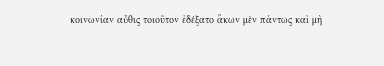κοινωνίαν αὖθις τοιοῦτον ἐδέξατο ἄκων μὲν πάντως καὶ μὴ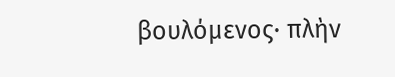βουλόμενος· πλὴν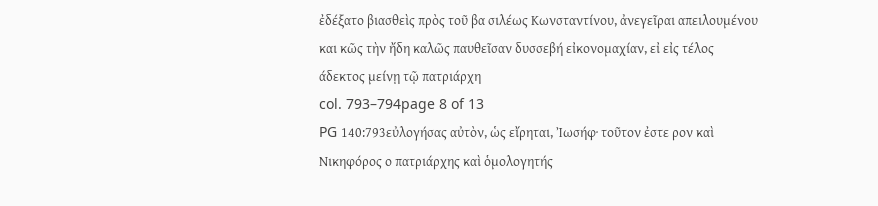ἐδέξατο βιασθεὶς πρὸς τοῦ βα σιλέως Κωνσταντίνου, ἀνεγεῖραι απειλουμένου και κῶς τὴν ἤδη καλῶς παυθεῖσαν δυσσεβή εἰκονομαχίαν, εἰ εἰς τέλος άδεκτος μείνῃ τῷ πατριάρχη
col. 793–794page 8 of 13
PG 140:793εὐλογήσας αὐτὸν, ὡς εἴρηται, Ἰωσήφ· τοῦτον ἐστε ρον καὶ Νικηφόρος ο πατριάρχης καὶ ὁμολογητής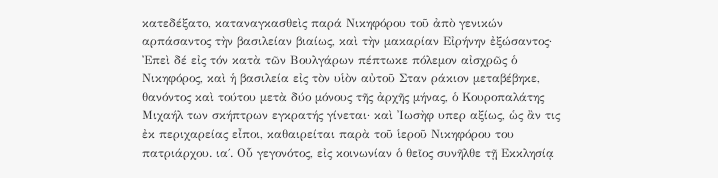κατεδέξατο, καταναγκασθεὶς παρά Νικηφόρου τοῦ ἀπὸ γενικών αρπάσαντος τὴν βασιλείαν βιαίως, καὶ τὴν μακαρίαν Εἰρήνην ἐξώσαντος· Ἐπεὶ δέ εἰς τόν κατὰ τῶν Βουλγάρων πέπτωκε πόλεμον αἰσχρῶς ὁ Νικηφόρος, καὶ ἡ βασιλεία εἰς τὸν υἱὸν αὐτοῦ Σταν ράκιον μεταβέβηκε, θανόντος καὶ τούτου μετὰ δύο μόνους τῆς ἀρχῆς μήνας, ὁ Κουροπαλάτης Μιχαήλ των σκήπτρων εγκρατής γίνεται· καὶ Ἰωσὴφ υπερ αξίως, ὡς ἂν τις ἐκ περιχαρείας εἶποι, καθαιρείται παρὰ τοῦ ἱεροῦ Νικηφόρου του πατριάρχου. ια΄. Οὗ γεγονότος, εἰς κοινωνίαν ὁ θεῖος συνῆλθε τῇ Εκκλησίᾳ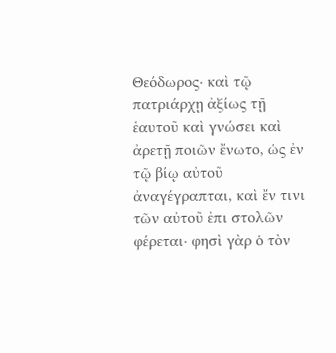Θεόδωρος· καὶ τῷ πατριάρχῃ ἀξίως τῇ ἑαυτοῦ καὶ γνώσει καὶ ἀρετῇ ποιῶν ἔνωτο, ὡς ἐν τῷ βίῳ αὐτοῦ ἀναγέγραπται, καὶ ἔν τινι τῶν αὐτοῦ ἐπι στολῶν φέρεται· φησὶ γὰρ ὁ τὸν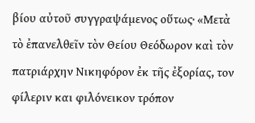βίου αὐτοῦ συγγραψάμενος οὕτως· «Μετὰ τὸ ἐπανελθεῖν τὸν Θείου Θεόδωρον καὶ τὸν πατριάρχην Νικηφόρον ἐκ τῆς ἐξορίας, τον φίλεριν και φιλόνεικον τρόπον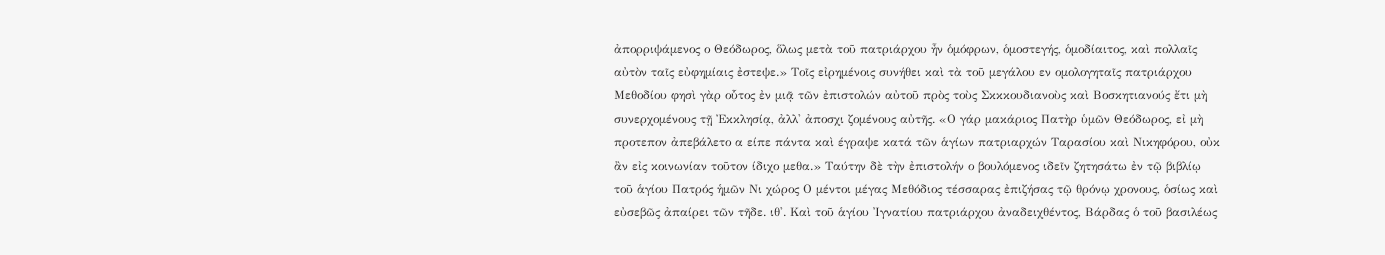ἀπορριψάμενος ο Θεόδωρος, ὅλως μετὰ τοῦ πατριάρχου ἦν ὁμόφρων, ὁμοστεγής, ὁμοδίαιτος, καὶ πολλαῖς αὐτὸν ταῖς εὐφημίαις ἐστεψε.» Τοῖς εἰρημένοις συνήθει καὶ τὰ τοῦ μεγάλου εν ομολογηταῖς πατριάρχου Μεθοδίου φησὶ γὰρ οὗτος ἐν μιᾷ τῶν ἐπιστολών αὐτοῦ πρὸς τοὺς Σκκκουδιανοὺς καὶ Βοσκητιανούς ἔτι μὴ συνερχομένους τῇ Ἐκκλησίᾳ, ἀλλ' ἀποσχι ζομένους αὐτῆς. «Ο γάρ μακάριος Πατὴρ ὑμῶν Θεόδωρος, εἰ μὴ προτεπον ἀπεβάλετο α είπε πάντα καὶ έγραψε κατά τῶν ἁγίων πατριαρχών Ταρασίου καὶ Νικηφόρου, οὐκ ἂν εἰς κοινωνίαν τοῦτον ίδιχο μεθα.» Ταύτην δὲ τὴν ἐπιστολήν ο βουλόμενος ιδεῖν ζητησάτω ἐν τῷ βιβλίῳ τοῦ ἁγίου Πατρός ἡμῶν Νι χώρος Ο μέντοι μέγας Μεθόδιος τέσσαρας ἐπιζήσας τῷ θρόνῳ χρονους, ὁσίως καὶ εὐσεβῶς ἀπαίρει τῶν τῆδε. ιθ'. Καὶ τοῦ ἁγίου Ἰγνατίου πατριάρχου ἀναδειχθέντος, Βάρδας ὁ τοῦ βασιλέως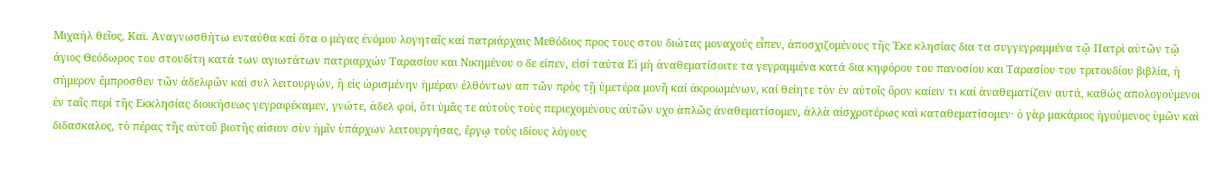Μιχαήλ θεῖος, Καϊ. Αναγνωσθήτω ενταύθα καί ὅτα ο μέγας ἐνόμου λογηταῖς καί πατριάρχαις Μεθόδιος προς τους στου διώτας μοναχούς εἶπεν, ἀποσχιζομένους τῆς Ἐκε κλησίας δια τα συγγεγραμμένα τῷ Πατρὶ αὐτῶν τῷ άγιος Θεόδωρος του στουδίτη κατά των αγιωτάτων πατριαρχών Ταρασίου και Νικημένου ο δε είπεν, εἰσί ταύτα Εἰ μὴ ἀναθεματίσοιτε τα γεγραμμένα κατά δια κηφόρου του πανοσίου και Ταρασίου του τριτουδίου βιβλία, ἡ σήμερον ἔμπροσθεν τῶν ἀδελφῶν καὶ συλ λειτουργών, ἢ εἰς ὡρισμένην ἡμέραν ἐλθόντων απ τῶν πρὸς τῇ ὑμετέρα μονῆ καί ἀκροωμένων, καί θείητε τὸν ἐν αὐτοῖς ὅρον καίειν τι καί ἀναθεματίζειν αυτά, καθώς απολογούμενοι ἐν ταῖς περί τῆς Εκκλησίας διοικήσεως γεγραφέκαμεν, γνώτε, ἀδελ φοί, ὅτι ὑμᾶς τε αὐτοὺς τοὺς περιεχομένους αὐτῶν υχο ἁπλῶς ἀναθεματίσομεν, ἀλλὰ αἰσχροτέρως καὶ καταθεματίσομεν· ὁ γὰρ μακάριος ἡγούμενος ὑμῶν καὶ διδασκαλος, τὸ πέρας τῆς αὐτοῦ βιοτῆς αἰσιον σὺν ἡμῖν ὑπάρχων λειτουργήσας, ἔργῳ τοὺς ιδίους λόγους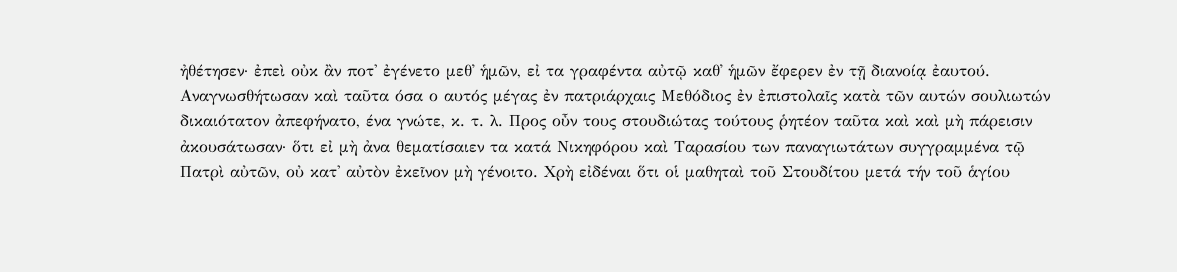ἠθέτησεν· ἐπεὶ οὐκ ἂν ποτ' ἐγένετο μεθ᾿ ἡμῶν, εἰ τα γραφέντα αὐτῷ καθ᾿ ἡμῶν ἔφερεν ἐν τῇ διανοίᾳ ἐαυτού. Αναγνωσθήτωσαν καὶ ταῦτα όσα ο αυτός μέγας ἐν πατριάρχαις Μεθόδιος ἐν ἐπιστολαῖς κατὰ τῶν αυτών σουλιωτών δικαιότατον ἀπεφήνατο, ένα γνώτε, κ. τ. λ. Προς οὖν τους στουδιώτας τούτους ῥητέον ταῦτα καὶ καὶ μὴ πάρεισιν ἀκουσάτωσαν· ὅτι εἰ μὴ ἀνα θεματίσαιεν τα κατά Νικηφόρου καὶ Ταρασίου των παναγιωτάτων συγγραμμένα τῷ Πατρὶ αὐτῶν, οὐ κατ' αὐτὸν ἐκεῖνον μὴ γένοιτο. Χρὴ εἰδέναι ὅτι οἱ μαθηταὶ τοῦ Στουδίτου μετά τήν τοῦ ἁγίου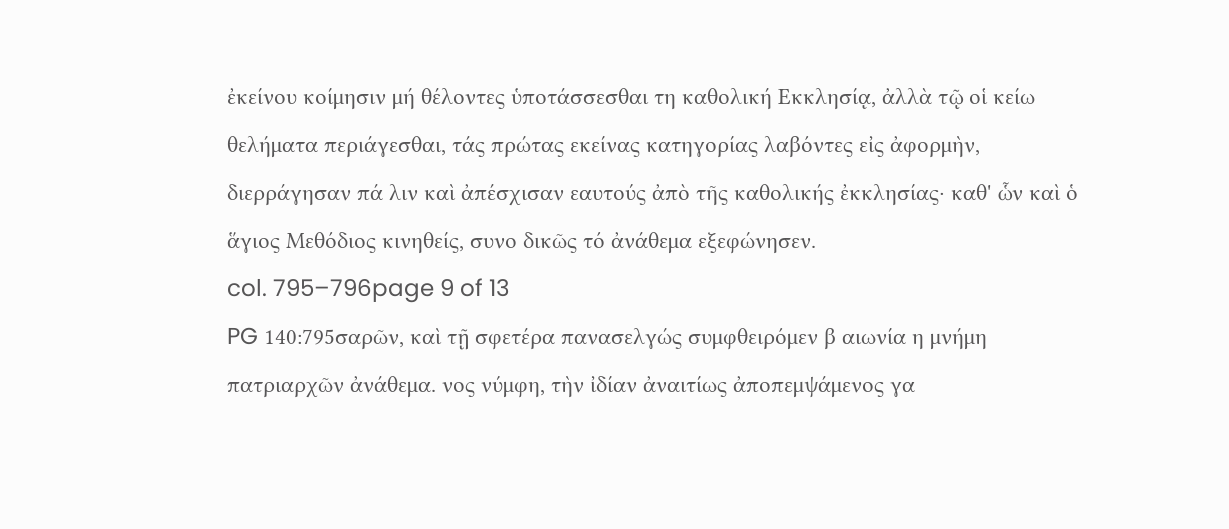ἐκείνου κοίμησιν μή θέλοντες ὑποτάσσεσθαι τη καθολική Εκκλησίᾳ, ἀλλὰ τῷ οἱ κείω θελήματα περιάγεσθαι, τάς πρώτας εκείνας κατηγορίας λαβόντες εἰς ἀφορμὴν, διερράγησαν πά λιν καὶ ἀπέσχισαν εαυτούς ἀπὸ τῆς καθολικής ἐκκλησίας· καθ' ὧν καὶ ὁ ἅγιος Μεθόδιος κινηθείς, συνο δικῶς τό ἀνάθεμα εξεφώνησεν.
col. 795–796page 9 of 13
PG 140:795σαρῶν, καὶ τῇ σφετέρα πανασελγώς συμφθειρόμεν β αιωνία η μνήμη πατριαρχῶν ἀνάθεμα. νος νύμφη, τὴν ἰδίαν ἀναιτίως ἀποπεμψάμενος γα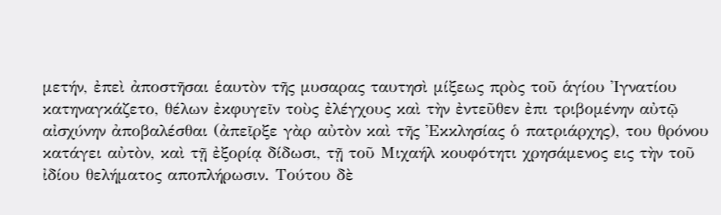μετήν, ἐπεὶ ἀποστῆσαι ἑαυτὸν τῆς μυσαρας ταυτησὶ μίξεως πρὸς τοῦ ἁγίου Ἰγνατίου κατηναγκάζετο, θέλων ἐκφυγεῖν τοὺς ἐλέγχους καὶ τὴν ἐντεῦθεν ἐπι τριβομένην αὐτῷ αἰσχύνην ἀποβαλέσθαι (ἀπεῖρξε γὰρ αὐτὸν καὶ τῆς Ἐκκλησίας ὁ πατριάρχης), του θρόνου κατάγει αὐτὸν, καὶ τῇ ἐξορίᾳ δίδωσι, τῇ τοῦ Μιχαήλ κουφότητι χρησάμενος εις τὴν τοῦ ἰδίου θελήματος αποπλήρωσιν. Τούτου δὲ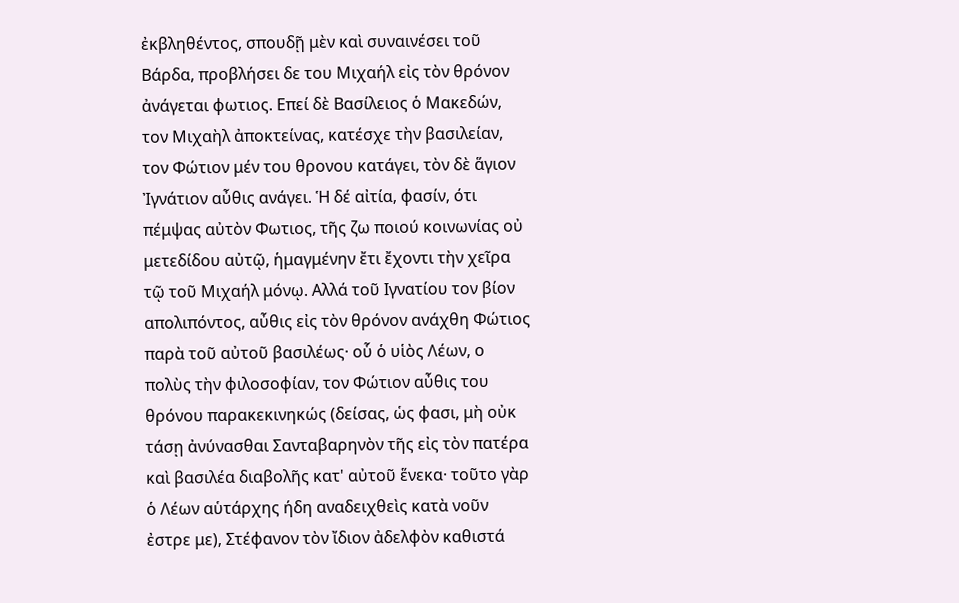ἐκβληθέντος, σπουδῇ μὲν καὶ συναινέσει τοῦ Βάρδα, προβλήσει δε του Μιχαήλ εἰς τὸν θρόνον ἀνάγεται φωτιος. Επεί δὲ Βασίλειος ὁ Μακεδών, τον Μιχαὴλ ἀποκτείνας, κατέσχε τὴν βασιλείαν, τον Φώτιον μέν του θρονου κατάγει, τὸν δὲ ἅγιον Ἰγνάτιον αὖθις ανάγει. Ἡ δέ αἰτία, φασίν, ότι πέμψας αὐτὸν Φωτιος, τῆς ζω ποιού κοινωνίας οὐ μετεδίδου αὐτῷ, ἡμαγμένην ἔτι ἔχοντι τὴν χεῖρα τῷ τοῦ Μιχαήλ μόνῳ. Αλλά τοῦ Ιγνατίου τον βίον απολιπόντος, αὖθις εἰς τὸν θρόνον ανάχθη Φώτιος παρὰ τοῦ αὐτοῦ βασιλέως· οὗ ὁ υἱὸς Λέων, ο πολὺς τὴν φιλοσοφίαν, τον Φώτιον αὖθις του θρόνου παρακεκινηκώς (δείσας, ὡς φασι, μὴ οὐκ τάσῃ ἀνύνασθαι Σανταβαρηνὸν τῆς εἰς τὸν πατέρα καὶ βασιλέα διαβολῆς κατ' αὐτοῦ ἕνεκα· τοῦτο γὰρ ὁ Λέων αὑτάρχης ήδη αναδειχθεὶς κατὰ νοῦν ἐστρε με), Στέφανον τὸν ἴδιον ἀδελφὸν καθιστά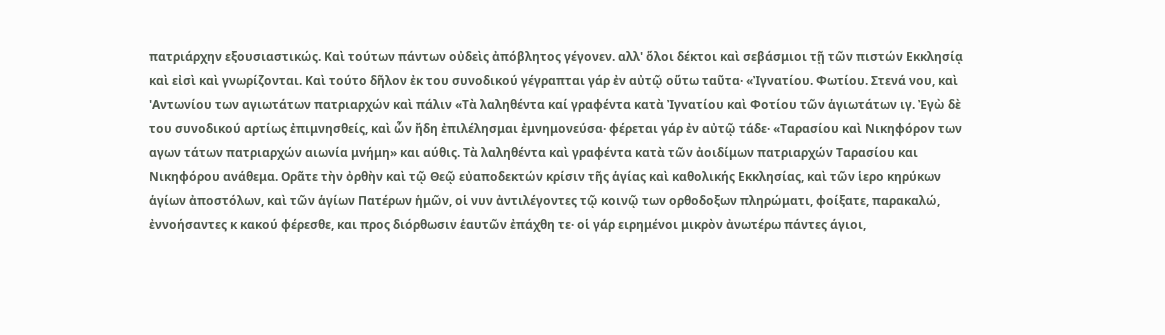πατριάρχην εξουσιαστικώς. Καὶ τούτων πάντων οὐδεὶς ἀπόβλητος γέγονεν. αλλ' ὅλοι δέκτοι καὶ σεβάσμιοι τῇ τῶν πιστών Εκκλησίᾳ καὶ εἰσὶ καὶ γνωρίζονται. Καὶ τούτο δῆλον ἐκ του συνοδικού γέγραπται γάρ ἐν αὐτῷ οὕτω ταῦτα· «Ἰγνατίου. Φωτίου. Στενά νου, καὶ 'Αντωνίου των αγιωτάτων πατριαρχών καὶ πάλιν «Τὰ λαληθέντα καί γραφέντα κατὰ Ἰγνατίου καὶ Φοτίου τῶν ἁγιωτάτων ιγ. Ἐγὼ δὲ του συνοδικού αρτίως ἐπιμνησθείς, καὶ ὧν ἤδη ἐπιλέλησμαι ἐμνημονεύσα· φέρεται γάρ ἐν αὐτῷ τάδε· «Ταρασίου καὶ Νικηφόρον των αγων τάτων πατριαρχών αιωνία μνήμη» και αύθις. Τὰ λαληθέντα καὶ γραφέντα κατὰ τῶν ἀοιδίμων πατριαρχών Ταρασίου και Νικηφόρου ανάθεμα. Ορᾶτε τὴν ὀρθὴν καὶ τῷ Θεῷ εὐαποδεκτών κρίσιν τῆς ἁγίας καὶ καθολικής Εκκλησίας, καὶ τῶν ἱερο κηρύκων ἁγίων ἀποστόλων, καὶ τῶν ἁγίων Πατέρων ἡμῶν, οἱ νυν ἀντιλέγοντες τῷ κοινῷ των ορθοδοξων πληρώματι, φοίξατε, παρακαλώ, ἐννοήσαντες κ κακού φέρεσθε, και προς διόρθωσιν ἑαυτῶν ἐπάχθη τε· οἱ γάρ ειρημένοι μικρὸν ἀνωτέρω πάντες άγιοι,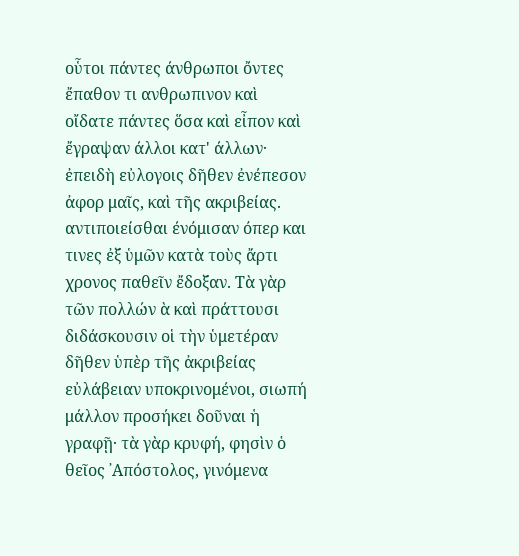οὗτοι πάντες άνθρωποι ὄντες ἔπαθον τι ανθρωπινον καὶ οἴδατε πάντες ὅσα καὶ εἶπον καὶ ἔγραψαν άλλοι κατ' άλλων· ἐπειδὴ εὐλογοις δῆθεν ἐνέπεσον ἀφορ μαῖς, καὶ τῆς ακριβείας. αντιποιείσθαι ένόμισαν όπερ και τινες ἐξ ὑμῶν κατὰ τοὺς ἄρτι χρονος παθεῖν ἔδοξαν. Τὰ γὰρ τῶν πολλών ὰ καὶ πράττουσι διδάσκουσιν οἱ τὴν ὑμετέραν δῆθεν ὑπὲρ τῆς ἀκριβείας εὐλάβειαν υποκρινομένοι, σιωπή μάλλον προσήκει δοῦναι ἡ γραφῇ· τὰ γὰρ κρυφή, φησὶν ὁ θεῖος ᾿Απόστολος, γινόμενα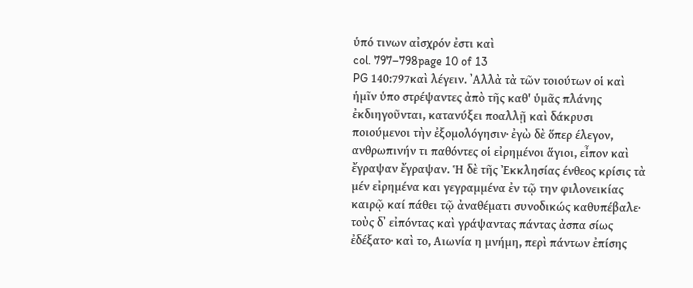ὑπό τινων αἰσχρόν ἐστι καὶ
col. 797–798page 10 of 13
PG 140:797καὶ λέγειν. ᾿Αλλὰ τὰ τῶν τοιούτων οἱ καὶ ἡμῖν ὑπο στρέψαντες ἀπὸ τῆς καθ' ὑμᾶς πλάνης ἐκδιηγοῦνται, κατανύξει ποαλλῇ καὶ δάκρυσι ποιούμενοι τὴν ἐξομολόγησιν· ἐγὼ δὲ ὅπερ έλεγον, ανθρωπινήν τι παθόντες οἱ εἰρημένοι ἅγιοι, εἶπον καὶ ἔγραψαν ἔγραψαν. Ἡ δὲ τῆς Ἐκκλησίας ένθεος κρίσις τὰ μέν εἰρημένα και γεγραμμένα ἐν τῷ την φιλονεικίας καιρῷ καί πάθει τῷ ἀναθέματι συνοδικώς καθυπέβαλε· τοὺς δ᾽ εἰπόντας καὶ γράψαντας πάντας ἀσπα σίως ἐδέξατο· καὶ το, Αιωνία η μνήμη, περὶ πάντων ἐπίσης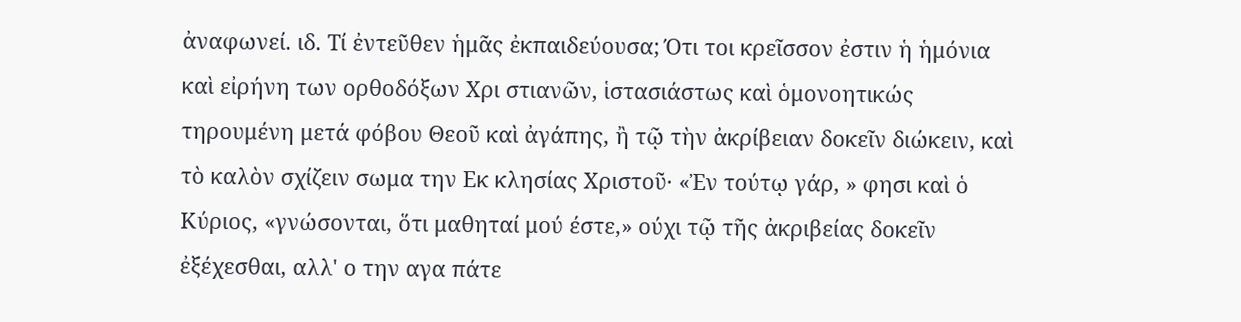ἀναφωνεί. ιδ. Τί ἐντεῦθεν ἡμᾶς ἐκπαιδεύουσα; Ότι τοι κρεῖσσον ἐστιν ἡ ἡμόνια καὶ εἰρήνη των ορθοδόξων Χρι στιανῶν, ἱστασιάστως καὶ ὁμονοητικώς τηρουμένη μετά φόβου Θεοῦ καὶ ἀγάπης, ἢ τῷ τὴν ἀκρίβειαν δοκεῖν διώκειν, καὶ τὸ καλὸν σχίζειν σωμα την Εκ κλησίας Χριστοῦ· «Ἐν τούτῳ γάρ, » φησι καὶ ὁ Κύριος, «γνώσονται, ὅτι μαθηταί μού έστε,» ούχι τῷ τῆς ἀκριβείας δοκεῖν ἐξέχεσθαι, αλλ' ο την αγα πάτε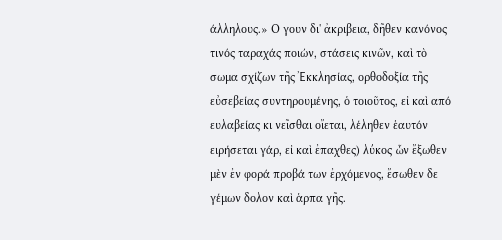άλληλους.» Ο γουν δι' ἀκριβεια, δῆθεν κανόνος τινός ταραχάς ποιών, στάσεις κινῶν, καὶ τὸ σωμα σχίζων τῆς Ἐκκλησίας, ορθοδοξία τῆς εὐσεβείας συντηρουμένης, ὁ τοιοῦτος, εἰ καὶ από ευλαβείας κι νεῖσθαι οἴεται, λέληθεν ἑαυτόν ειρήσεται γάρ, εἰ καὶ ἐπαχθες) λύκος ὧν ἔξωθεν μὲν ἐν φορά προβά των ἐρχόμενος, ἔσωθεν δε γέμων δολον καὶ ἁρπα γῆς.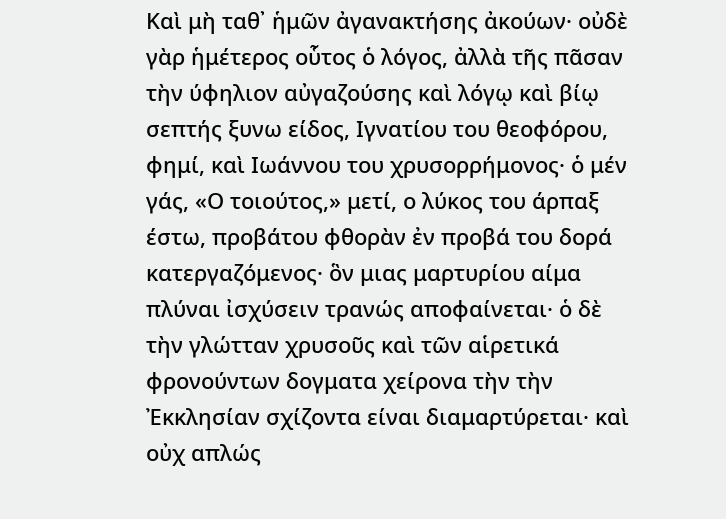Καὶ μὴ ταθ᾿ ἡμῶν ἀγανακτήσης ἀκούων· οὐδὲ γὰρ ἡμέτερος οὗτος ὁ λόγος, ἀλλὰ τῆς πᾶσαν τὴν ύφηλιον αὐγαζούσης καὶ λόγῳ καὶ βίῳ σεπτής ξυνω είδος, Ιγνατίου του θεοφόρου, φημί, καὶ Ιωάννου του χρυσορρήμονος· ὁ μέν γάς, «Ο τοιούτος,» μετί, ο λύκος του άρπαξ έστω, προβάτου φθορὰν ἐν προβά του δορά κατεργαζόμενος· ὃν μιας μαρτυρίου αίμα πλύναι ἰσχύσειν τρανώς αποφαίνεται· ὁ δὲ τὴν γλώτταν χρυσοῦς καὶ τῶν αἱρετικά φρονούντων δογματα χείρονα τὴν τὴν Ἐκκλησίαν σχίζοντα είναι διαμαρτύρεται· καὶ οὐχ απλώς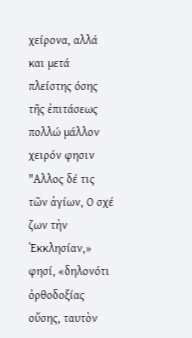χείρονα, αλλά και μετά πλείστης όσης τῆς ἐπιτάσεως πολλώ μάλλον χειρόν φησιν "Αλλος δέ τις τῶν ἁγίων, Ο σχέ ζων τὴν ᾿Εκκλησίαν,» φησί, «δηλονότι ὀρθοδοξίας οὔσης, ταυτὸν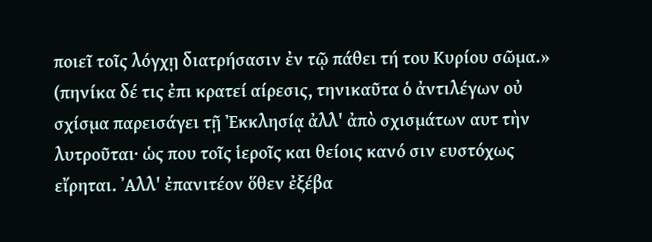ποιεῖ τοῖς λόγχῃ διατρήσασιν ἐν τῷ πάθει τή του Κυρίου σῶμα.» (πηνίκα δέ τις ἐπι κρατεί αίρεσις, τηνικαῦτα ὁ ἀντιλέγων οὐ σχίσμα παρεισάγει τῇ Ἐκκλησίᾳ ἀλλ' ἀπὸ σχισμάτων αυτ τὴν λυτροῦται· ὡς που τοῖς ἱεροῖς και θείοις κανό σιν ευστόχως εἴρηται. ᾿Αλλ' ἐπανιτέον ὅθεν ἐξέβα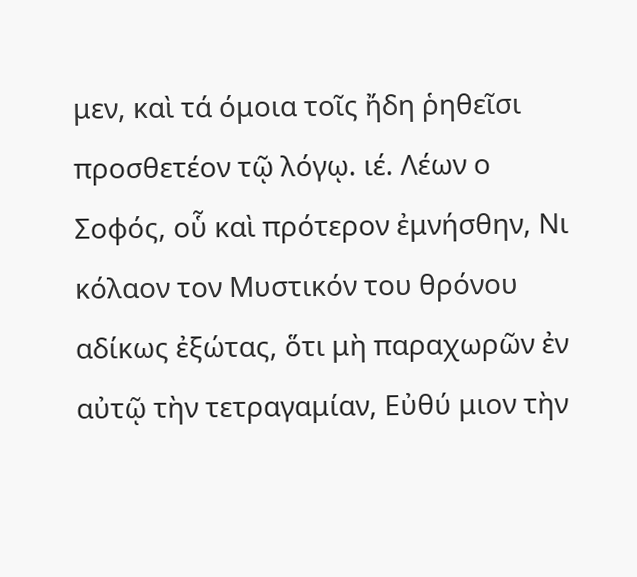μεν, καὶ τά όμοια τοῖς ἤδη ῥηθεῖσι προσθετέον τῷ λόγῳ. ιέ. Λέων ο Σοφός, οὗ καὶ πρότερον ἐμνήσθην, Νι κόλαον τον Μυστικόν του θρόνου αδίκως ἐξώτας, ὅτι μὴ παραχωρῶν ἐν αὐτῷ τὴν τετραγαμίαν, Εὐθύ μιον τὴν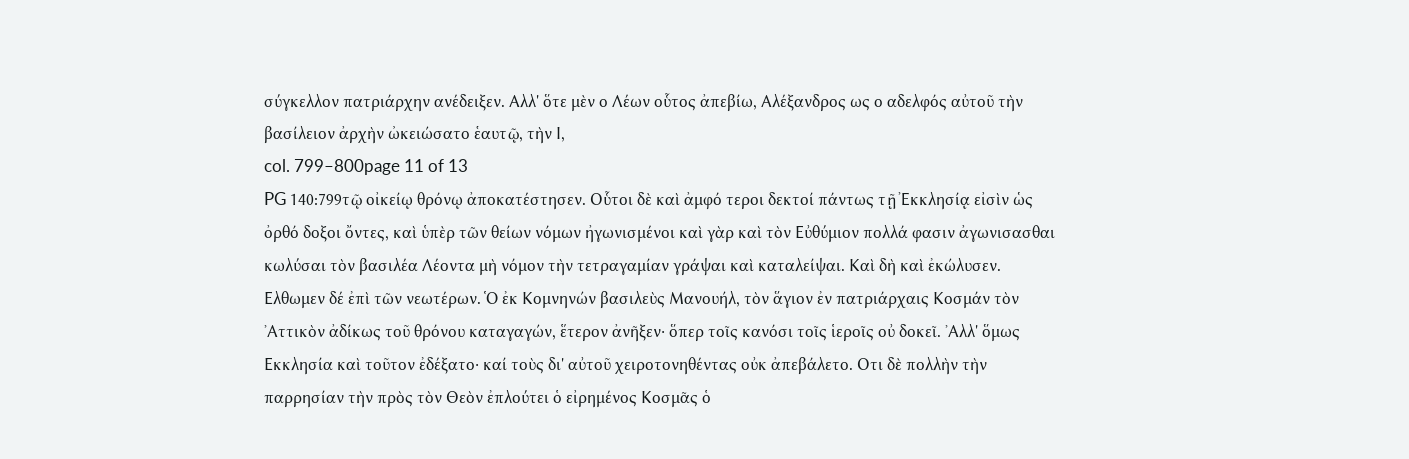σύγκελλον πατριάρχην ανέδειξεν. Αλλ' ὅτε μὲν ο Λέων οὗτος ἀπεβίω, Αλέξανδρος ως ο αδελφός αὐτοῦ τὴν βασίλειον ἀρχὴν ὠκειώσατο ἑαυτῷ, τὴν Ι,
col. 799–800page 11 of 13
PG 140:799τῷ οἰκείῳ θρόνῳ ἀποκατέστησεν. Οὗτοι δὲ καὶ ἀμφό τεροι δεκτοί πάντως τῇ Ἐκκλησίᾳ εἰσὶν ὡς ὀρθό δοξοι ὄντες, καὶ ὑπὲρ τῶν θείων νόμων ἠγωνισμένοι καὶ γὰρ καὶ τὸν Εὐθύμιον πολλά φασιν ἀγωνισασθαι κωλύσαι τὸν βασιλέα Λέοντα μὴ νόμον τὴν τετραγαμίαν γράψαι καὶ καταλείψαι. Καὶ δὴ καὶ ἐκώλυσεν. Ελθωμεν δέ ἐπὶ τῶν νεωτέρων. Ὁ ἐκ Κομνηνών βασιλεὺς Μανουήλ, τὸν ἅγιον ἐν πατριάρχαις Κοσμάν τὸν ᾿Αττικὸν ἀδίκως τοῦ θρόνου καταγαγών, ἕτερον ἀνῆξεν· ὅπερ τοῖς κανόσι τοῖς ἱεροῖς οὐ δοκεῖ. ᾿Αλλ' ὅμως Εκκλησία καὶ τοῦτον ἐδέξατο· καί τοὺς δι' αὐτοῦ χειροτονηθέντας οὐκ ἀπεβάλετο. Οτι δὲ πολλὴν τὴν παρρησίαν τὴν πρὸς τὸν Θεὸν ἐπλούτει ὁ εἰρημένος Κοσμᾶς ὁ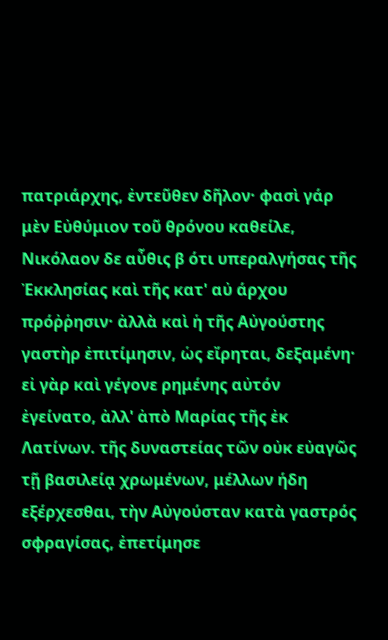πατριάρχης, ἐντεῦθεν δῆλον· φασὶ γάρ μὲν Εὐθύμιον τοῦ θρόνου καθείλε, Νικόλαον δε αὖθις β ότι υπεραλγήσας τῆς Ἐκκλησίας καὶ τῆς κατ' αὐ άρχου πρόῤῥησιν· ἀλλὰ καὶ ἡ τῆς Αὐγούστης γαστὴρ ἐπιτίμησιν, ὡς εἴρηται, δεξαμένη· εἰ γὰρ καὶ γέγονε ρημένης αὐτόν ἐγείνατο, ἀλλ' ἀπὸ Μαρίας τῆς ἐκ Λατίνων. τῆς δυναστείας τῶν οὐκ εὐαγῶς τῇ βασιλείᾳ χρωμένων, μέλλων ήδη εξέρχεσθαι, τὴν Αὐγούσταν κατὰ γαστρός σφραγίσας, ἐπετίμησε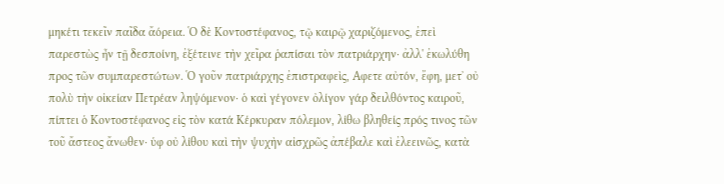μηκέτι τεκεῖν παῖδα ἄόρεια. Ὁ δὲ Κοντοστέφανος, τῷ καιρῷ χαριζόμενος, ἐπεὶ παρεστὼς ἦν τῇ δεσποίνη, ἐξέτεινε τὴν χεῖρα ῥαπίσαι τὸν πατριάρχην· ἀλλ' ἐκωλύθη προς τῶν συμπαρεστώτων. Ὁ γοῦν πατριάρχης ἐπιστραφεὶς, Αφετε αὐτόν, ἔφη, μετ᾿ οὐ πολὺ τὴν οἰκείαν Πετρέαν ληψόμενον· ὁ καὶ γέγονεν ὀλίγον γάρ δειλθόντος καιροῦ, πίπτει ὁ Κοντοστέφανος εἰς τὸν κατά Κέρκυραν πόλεμον, λίθω βληθείς πρός τινος τῶν τοῦ ἄστεος ἄνωθεν· ὑφ οὐ λίθου καὶ τὴν ψυχὴν αἰσχρῶς ἀπέβαλε καὶ ἐλεεινῶς, κατὰ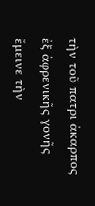τὴν τοῦ πατρι ἀκαρπος ἐξ ἀφρενικῆς γονῆς ἔμεινε τὴν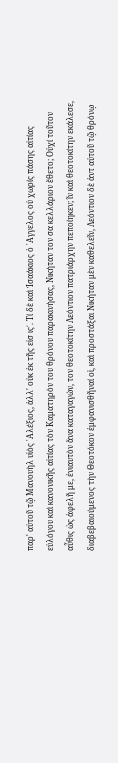παρ' αὐτοῦ τῷ Μανουὴλ υἱὸς ᾿Αλέξιος, ἀλλ' οὐκ ἐκ τῆς εἰσ ις΄. Τί δὲ καὶ Ἰσαάκιος ὁ ᾿Αγγελος οὐ χωρίς πάσης αἰτίας εὐλόγου καὶ κανονικῆς αἰτίας τὸν Καματηρὸν του θρόνου παρακινήσας, Νικήταν τον σα κελλάριον ἔθετο; Οὐχί τοῦτον αὖθις ὡς ἀφελῆ με, ἐνιαυτὸν ἄνα καταγαγών, τον θεοτοκίτην Λεόντιον πατριάρχην πεποίηκεν; ῖν καὶ θεοτοκίτην εκάλεσε, διαβεβαιούμενος τὴν Θεοτόκον ἐμφανισθῆναί οἱ, καὶ προστάξαι Νικήταν μὲν καθελεῖν, Λεόντιον δὲ ἀντ αὐτοῦ τῷ θρόνῳ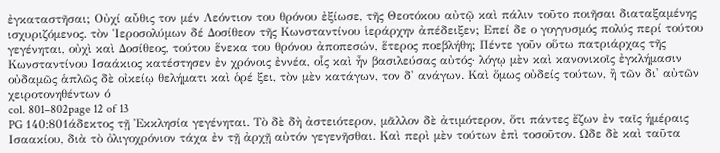ἐγκαταστῆσαι; Οὐχί αὖθις τον μέν Λεόντιον του θρόνου ἐξίωσε, τῆς Θεοτόκου αὐτῷ καὶ πάλιν τοῦτο ποιῆσαι διαταξαμένης ισχυριζόμενος. τὸν Ἱεροσολύμων δέ Δοσίθεον τῆς Κωνσταντίνου ἱεράρχην ἀπέδειξεν; Επεί δε ο γογγυσμός πολύς περί τούτου γεγένηται, οὐχὶ καὶ Δοσίθεος, τούτου ἕνεκα του θρόνου ἀποπεσών, ἕτερος ποεβλήθη; Πέντε γοῦν οὕτω πατριάρχας τῆς Κωνσταντίνου Ισαάκιος κατέστησεν ἐν χρόνοις ἐννέα, οἷς καὶ ἦν βασιλεύσας αὐτός· λόγῳ μὲν καὶ κανονικοῖς ἐγκλήμασιν οὐδαμῶς ἁπλῶς δὲ οἰκείῳ θελήματι καὶ ὁρέ ξει, τὸν μὲν κατάγων, τον δ' ανάγων. Καὶ ὅμως οὐδείς τούτων, ἢ τῶν δι' αὐτῶν χειροτονηθέντων ό
col. 801–802page 12 of 13
PG 140:801άδεκτος τῇ Ἐκκλησία γεγένηται. Τὸ δὲ δὴ ἀστειότερον, μᾶλλον δὲ ἀτιμότερον, ὅτι πάντες ἔζων ἐν ταῖς ἡμέραις Ισαακίου, διὰ τὸ ὀλιγοχρόνιον τάχα ἐν τῇ ἀρχῇ αὐτόν γεγενῆσθαι. Καὶ περὶ μὲν τούτων ἐπὶ τοσοῦτον. Ωδε δὲ καὶ ταῦτα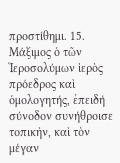προστίθημι. 15. Μάξιμος ὁ τῶν Ἱεροσολύμων ἱερὸς πρόεδρος καὶ ὁμολογητής, ἐπειδή σύνοδον συνήθροισε τοπικὴν, καὶ τὸν μέγαν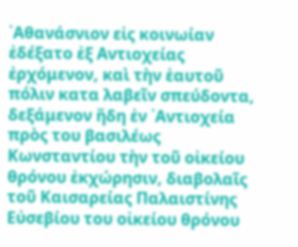᾿Αθανάσνιον εἰς κοινωίαν ἐδέξατο ἐξ Αντιοχείας ἐρχόμενον, καὶ τὴν ἑαυτοῦ πόλιν κατα λαβεῖν σπεύδοντα, δεξάμενον ἤδη ἐν ᾿Αντιοχεία πρὸς του βασιλέως Κωνσταντίου τὴν τοῦ οἰκείου θρόνου ἐκχώρησιν, διαβολαῖς τοῦ Καισαρείας Παλαιστίνης Εὐσεβίου του οἰκείου θρόνου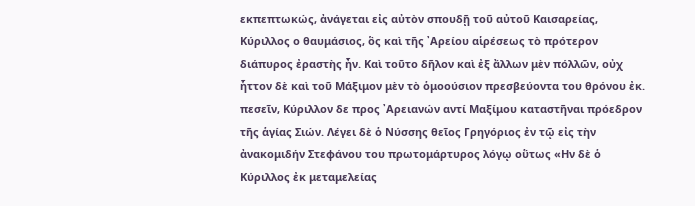εκπεπτωκώς, ἀνάγεται εἰς αὐτὸν σπουδῇ τοῦ αὐτοῦ Καισαρείας, Κύριλλος ο θαυμάσιος, ὃς καὶ τῆς ᾿Αρείου αἱρέσεως τὸ πρότερον διάπυρος ἐραστὴς ἦν. Καὶ τοῦτο δῆλον καὶ ἐξ ἄλλων μὲν πόλλῶν, οὐχ ἧττον δὲ καὶ τοῦ Μάξιμον μὲν τὸ ὁμοούσιον πρεσβεύοντα του θρόνου ἐκ. πεσεῖν, Κύριλλον δε προς ᾿Αρειανών αντί Μαξίμου καταστῆναι πρόεδρον τῆς ἁγίας Σιών. Λέγει δὲ ὁ Νύσσης θεῖος Γρηγόριος ἐν τῷ εἰς τὴν ἀνακομιδήν Στεφάνου του πρωτομάρτυρος λόγῳ οὕτως «Ην δὲ ὁ Κύριλλος ἐκ μεταμελείας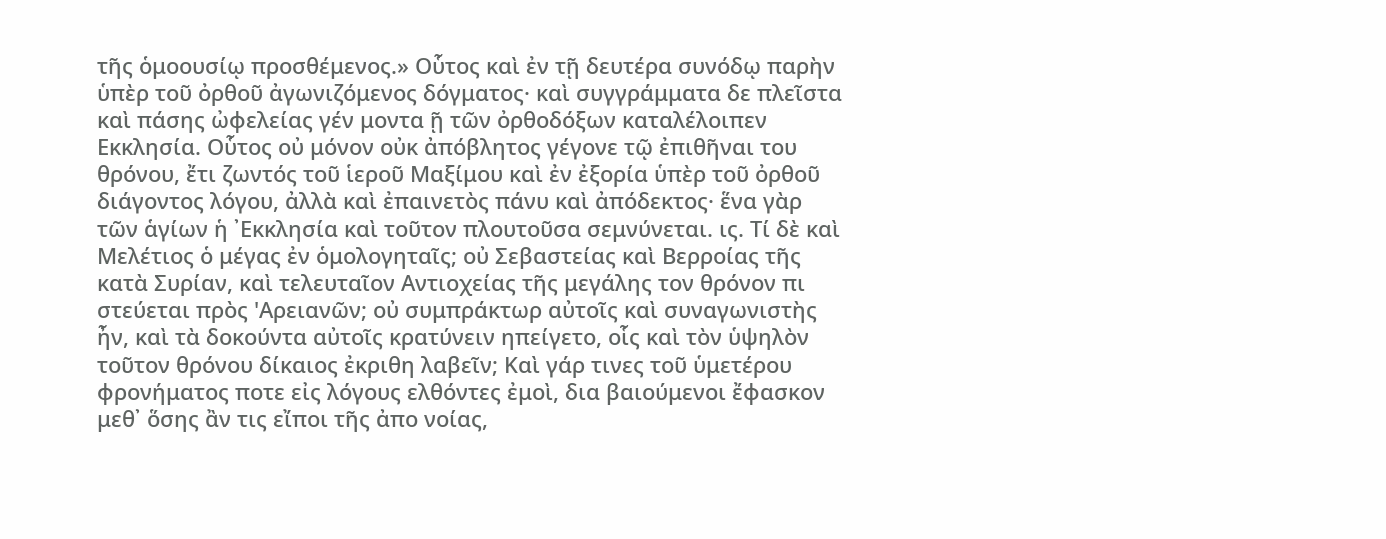τῆς ὁμοουσίῳ προσθέμενος.» Οὗτος καὶ ἐν τῇ δευτέρα συνόδῳ παρὴν ὑπὲρ τοῦ ὀρθοῦ ἀγωνιζόμενος δόγματος· καὶ συγγράμματα δε πλεῖστα καὶ πάσης ὠφελείας γέν μοντα ῇ τῶν ὀρθοδόξων καταλέλοιπεν Εκκλησία. Οὗτος οὐ μόνον οὐκ ἀπόβλητος γέγονε τῷ ἐπιθῆναι του θρόνου, ἔτι ζωντός τοῦ ἱεροῦ Μαξίμου καὶ ἐν ἐξορία ὑπὲρ τοῦ ὀρθοῦ διάγοντος λόγου, ἀλλὰ καὶ ἐπαινετὸς πάνυ καὶ ἀπόδεκτος· ἕνα γὰρ τῶν ἁγίων ἡ ᾿Εκκλησία καὶ τοῦτον πλουτοῦσα σεμνύνεται. ις. Τί δὲ καὶ Μελέτιος ὁ μέγας ἐν ὁμολογηταῖς; οὐ Σεβαστείας καὶ Βερροίας τῆς κατὰ Συρίαν, καὶ τελευταῖον Αντιοχείας τῆς μεγάλης τον θρόνον πι στεύεται πρὸς 'Αρειανῶν; οὐ συμπράκτωρ αὐτοῖς καὶ συναγωνιστὴς ἦν, καὶ τὰ δοκούντα αὐτοῖς κρατύνειν ηπείγετο, οἷς καὶ τὸν ὑψηλὸν τοῦτον θρόνου δίκαιος ἐκριθη λαβεῖν; Καὶ γάρ τινες τοῦ ὑμετέρου φρονήματος ποτε εἰς λόγους ελθόντες ἐμοὶ, δια βαιούμενοι ἔφασκον μεθ᾽ ὅσης ἂν τις εἴποι τῆς ἀπο νοίας,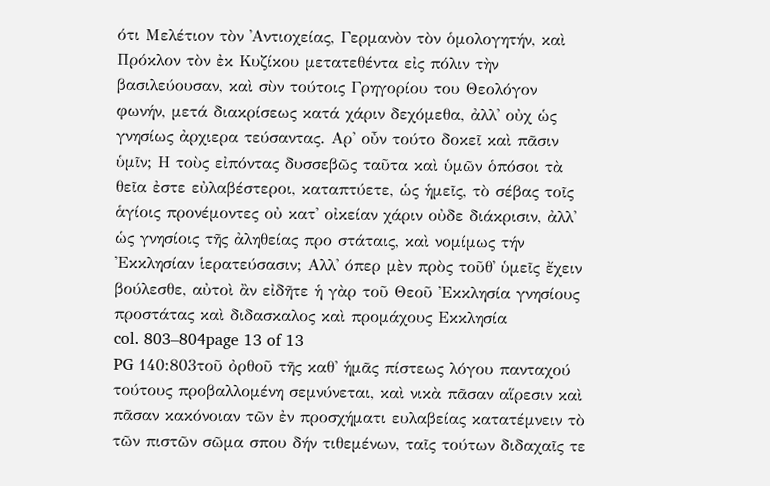ότι Μελέτιον τὸν ᾿Αντιοχείας, Γερμανὸν τὸν ὁμολογητήν, καὶ Πρόκλον τὸν ἐκ Κυζίκου μετατεθέντα εἰς πόλιν τὴν βασιλεύουσαν, καὶ σὺν τούτοις Γρηγορίου του Θεολόγον φωνήν, μετά διακρίσεως κατά χάριν δεχόμεθα, ἀλλ' οὐχ ὡς γνησίως ἀρχιερα τεύσαντας. Αρ' οὖν τούτο δοκεῖ καὶ πᾶσιν ὑμῖν; Η τοὺς εἰπόντας δυσσεβῶς ταῦτα καὶ ὑμῶν ὁπόσοι τὰ θεῖα ἐστε εὐλαβέστεροι, καταπτύετε, ὡς ἡμεῖς, τὸ σέβας τοῖς ἁγίοις προνέμοντες οὐ κατ' οἰκείαν χάριν οὐδε διάκρισιν, ἀλλ' ὡς γνησίοις τῆς ἀληθείας προ στάταις, καὶ νομίμως τήν Ἐκκλησίαν ἱερατεύσασιν; Αλλ' όπερ μὲν πρὸς τοῦθ᾽ ὑμεῖς ἔχειν βούλεσθε, αὐτοὶ ἂν εἰδῆτε ἡ γὰρ τοῦ Θεοῦ Ἐκκλησία γνησίους προστάτας καὶ διδασκαλος καὶ προμάχους Εκκλησία
col. 803–804page 13 of 13
PG 140:803τοῦ ὀρθοῦ τῆς καθ' ἡμᾶς πίστεως λόγου πανταχού τούτους προβαλλομένη σεμνύνεται, καὶ νικὰ πᾶσαν αἵρεσιν καὶ πᾶσαν κακόνοιαν τῶν ἐν προσχήματι ευλαβείας κατατέμνειν τὸ τῶν πιστῶν σῶμα σπου δήν τιθεμένων, ταῖς τούτων διδαχαῖς τε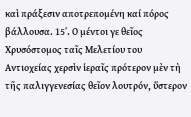καὶ πράξεσιν αποτρεπομένη καί πόρος βάλλουσα. 15΄. Ο μέντοι γε θεῖος Χρυσόστομος ταῖς Μελετίου του Αντιοχείας χερσὶν ἱεραῖς πρότερον μὲν τὴ τῆς παλιγγενεσίας θεῖον λουτρόν, ὕστερον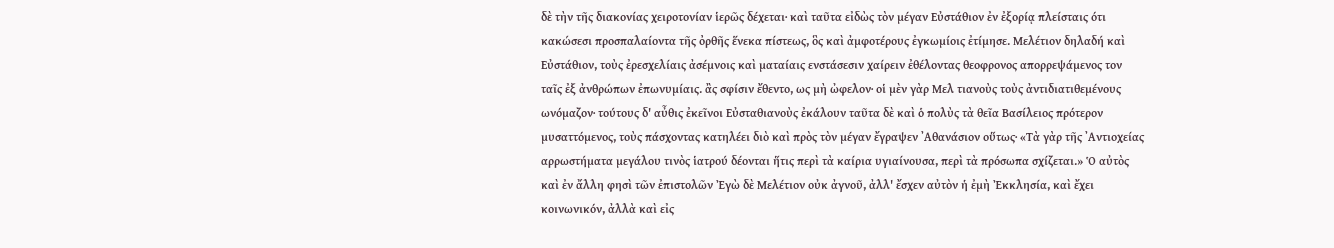δὲ τὴν τῆς διακονίας χειροτονίαν ἱερῶς δέχεται· καὶ ταῦτα εἰδὼς τὸν μέγαν Εὐστάθιον ἐν ἐξορίᾳ πλείσταις ότι κακώσεσι προσπαλαίοντα τῆς ὀρθῆς ἕνεκα πίστεως, ὃς καὶ ἀμφοτέρους ἐγκωμίοις ἐτίμησε. Μελέτιον δηλαδή καὶ Εὐστάθιον, τοὺς ἐρεσχελίαις ἀσέμνοις καὶ ματαίαις ενστάσεσιν χαίρειν ἐθέλοντας θεοφρονος απορρεψάμενος τον ταῖς ἐξ ἀνθρώπων ἐπωνυμίαις. ἂς σφίσιν ἔθεντο, ως μὴ ὠφελον· οἱ μὲν γὰρ Μελ τιανοὺς τοὺς ἀντιδιατιθεμένους ωνόμαζον· τούτους δ' αὖθις ἐκεῖνοι Εὐσταθιανοὺς ἐκάλουν ταῦτα δὲ καὶ ὁ πολὺς τὰ θεῖα Βασίλειος πρότερον μυσαττόμενος, τοὺς πάσχοντας κατηλέει διὸ καὶ πρὸς τὸν μέγαν ἔγραψεν ᾿Αθανάσιον οὕτως· «Τὰ γὰρ τῆς ᾿Αντιοχείας αρρωστήματα μεγάλου τινὸς ἱατρού δέονται ἥτις περὶ τὰ καίρια υγιαίνουσα, περὶ τὰ πρόσωπα σχίζεται.» Ὁ αὐτὸς καὶ ἐν ἄλλη φησὶ τῶν ἐπιστολῶν Ἐγὼ δὲ Μελέτιον οὐκ ἀγνοῦ, ἀλλ' ἔσχεν αὐτὸν ἡ ἐμὴ Ἐκκλησία, καὶ ἔχει κοινωνικόν, ἀλλὰ καὶ εἰς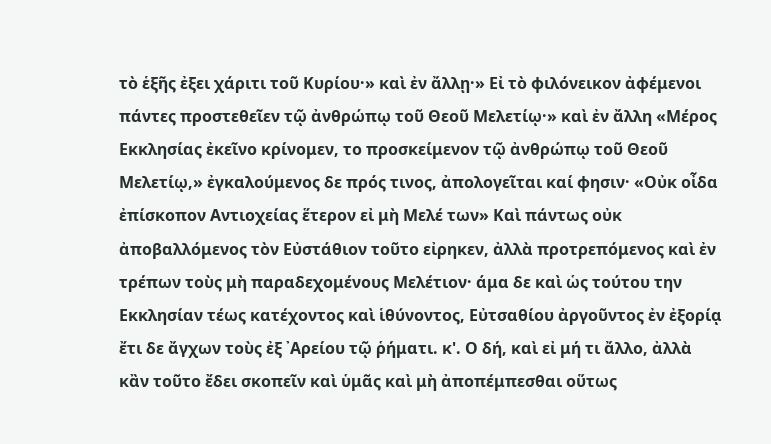τὸ ἑξῆς ἐξει χάριτι τοῦ Κυρίου·» καὶ ἐν ἄλλῃ·» Εἰ τὸ φιλόνεικον ἀφέμενοι πάντες προστεθεῖεν τῷ ἀνθρώπῳ τοῦ Θεοῦ Μελετίῳ·» καὶ ἐν ἄλλη «Μέρος Εκκλησίας ἐκεῖνο κρίνομεν, το προσκείμενον τῷ ἀνθρώπῳ τοῦ Θεοῦ Μελετίῳ,» ἐγκαλούμενος δε πρός τινος, ἀπολογεῖται καί φησιν· «Οὐκ οἶδα ἐπίσκοπον Αντιοχείας ἕτερον εἰ μὴ Μελέ των» Καὶ πάντως οὐκ ἀποβαλλόμενος τὸν Εὐστάθιον τοῦτο εἰρηκεν, ἀλλὰ προτρεπόμενος καὶ ἐν τρέπων τοὺς μὴ παραδεχομένους Μελέτιον· άμα δε καὶ ὡς τούτου την Εκκλησίαν τέως κατέχοντος καὶ ἱθύνοντος, Εὐτσαθίου ἀργοῦντος ἐν ἐξορίᾳ ἔτι δε ἄγχων τοὺς ἐξ ᾿Αρείου τῷ ῥήματι. κ'. Ο δή, καὶ εἰ μή τι ἄλλο, ἀλλὰ κἂν τοῦτο ἔδει σκοπεῖν καὶ ὑμᾶς καὶ μὴ ἀποπέμπεσθαι οὕτως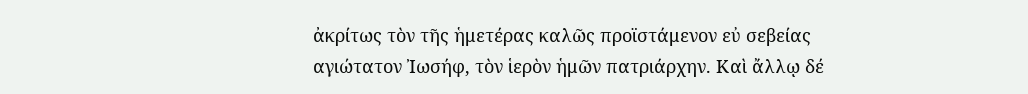ἀκρίτως τὸν τῆς ἡμετέρας καλῶς προϊστάμενον εὐ σεβείας αγιώτατον Ἰωσήφ, τὸν ἱερὸν ἡμῶν πατριάρχην. Καὶ ἄλλῳ δέ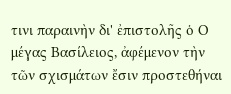τινι παραινὴν δι' ἐπιστολῆς ὁ Ο μέγας Βασίλειος, ἀφέμενον τὴν τῶν σχισμάτων ἔσιν προστεθήναι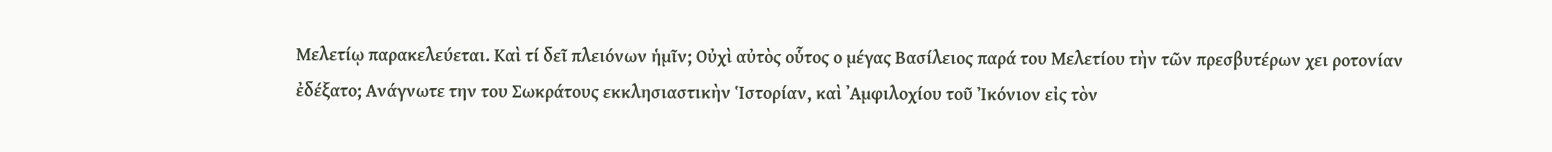Μελετίῳ παρακελεύεται. Καὶ τί δεῖ πλειόνων ἡμῖν; Οὐχὶ αὐτὸς οὗτος ο μέγας Βασίλειος παρά του Μελετίου τὴν τῶν πρεσβυτέρων χει ροτονίαν ἐδέξατο; Ανάγνωτε την του Σωκράτους εκκλησιαστικὴν Ἱστορίαν, καὶ ᾿Αμφιλοχίου τοῦ Ἰκόνιον εἰς τὸν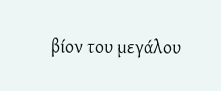βίον του μεγάλου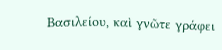Βασιλείου, καὶ γνῶτε γράφει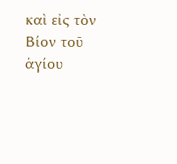καὶ εἰς τὸν Βίον τοῦ ἁγίου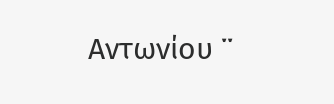Αντωνίου ་་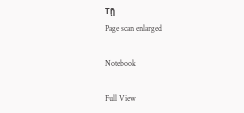Τῇ
Page scan enlarged

Notebook

Full View